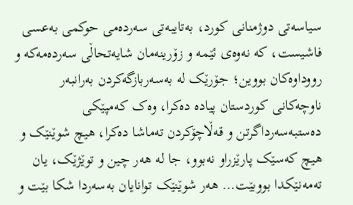سیاسەتی دوژمنانی کورد، بەتایبەتی سەردەمی حوکمی بەعسی فاشیست، کە نەوەی ئێمە و زۆرینەمان شایەتحاڵی سەردەمەکە و رووداوەکان بووین؛ جۆرێک لە بەسەربازگەکردن بەرانبەر ناوچەکانی کوردستان پیادە دەکرا، وەک کەمپێکی دەستبەسەرداگرتن و قەڵاچۆکردن تەماشا دەکرا، هیچ شوێنێک و هیچ کەسێک پارێزراو نەبوو، جا لە هەر چین و توێژێک، یان تەمەنێکدا بووبێت… هەر شوێنێک توانایان بەسەردا شکا بێت و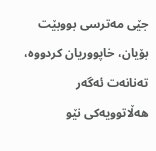جێی مەترسی بووبێت بۆیان، خاپووریان کردووە، تەنانەت ئەگەر هەڵاتوویەکی نێو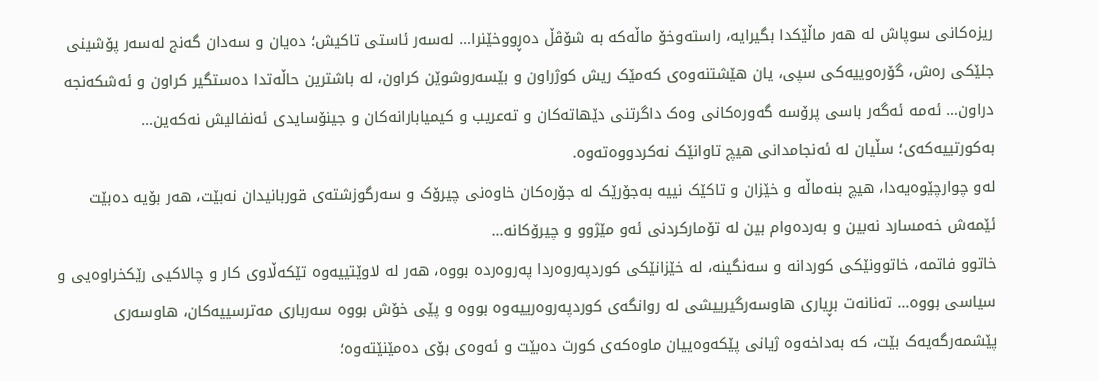ریزەکانی سوپاش لە هەر ماڵێکدا بگیرایە، راستەوخۆ ماڵەکە بە شۆڤڵ دەڕووخێنرا… لەسەر ئاستی تاکیش؛ دەیان و سەدان گەنج لەسەر پۆشینی جلێکی رەش، گۆرەوییەکی سپی، یان هێشتنەوەی کەمێک ریش کوژراون و بێسەروشوێن کراون، لە باشترین حاڵەتدا دەستگیر کراون و ئەشکەنجە دراون… ئەمە ئەگەر باسی پرۆسە گەورەکانی وەک داگرتنی دێهاتەکان و تەعریب و کیمیابارانەکان و جینۆسایدی ئەنفالیش نەکەین… بەکورتییەکەی؛ سڵیان لە ئەنجامدانی هیچ تاوانێک نەکردووەتەوە.
لەو چوارچێوەیەدا، هیچ بنەماڵە و خێزان و تاکێک نییە بەجۆرێک لە جۆرەکان خاوەنی چیرۆک و سەرگوزشتەی قوربانیدان نەبێت، هەر بۆیە دەبێت ئێمەش خەمسارد نەبین و بەردەوام بین لە تۆمارکردنی ئەو مێژوو و چیرۆکانە…
خاتوو فاتمە، خاتوونێکی کوردانە و سەنگینە، لە خێزانێکی کوردپەروەردا پەروەردە بووە، هەر لە لاوێتییەوە تێکەڵاوی کار و چالاکیی رێکخراوەیی و سیاسی بووە… تەنانەت بڕیاری هاوسەرگیرییشی لە روانگەی کوردپەروەرییەوە بووە و پێی خۆش بووە سەرباری مەترسییەکان، هاوسەری پێشمەرگەیەک بێت، کە بەداخەوە ژیانی پێکەوەییان ماوەکەی کورت دەبێت و ئەوەی بۆی دەمێنێتەوە؛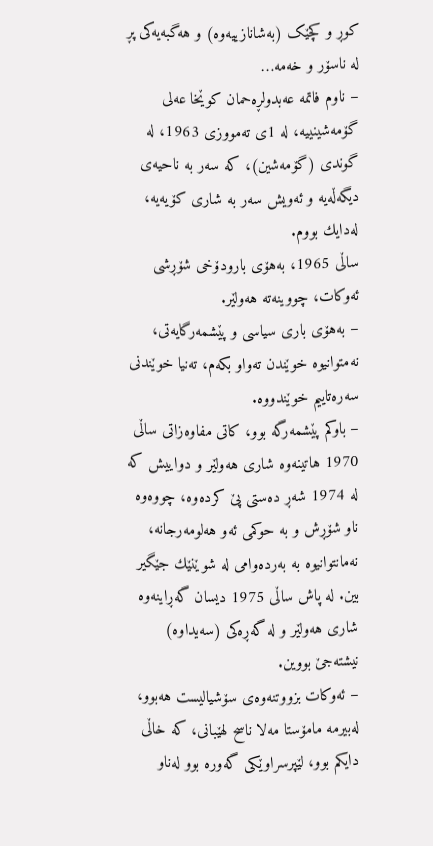کوڕ و کچێک (بەشانازییەوە) و هەگبەیەکی پڕ لە ناسۆر و خەمە…
– ناوم فاتمە عەبدولڕەحمان كوێخا عەلی گۆمەشینییە، لە 1ی تەمووزی 1963، لە گوندی (گۆمەشین)، كە سەر بە ناحیەی دیگەڵەیە و ئەویش سەر بە شاری كۆیەیە، لەدایك بووم.
ساڵی 1965، بەهۆی بارودۆخی شۆڕشی ئەوكات، چووینەتە هەولێر.
– بەهۆی باری سیاسی و پێشمەرگایەتی، نەمتوانیوە خوێندن تەواو بكەم، تەنیا خوێندنی سەرەتاییم خوێندووە.
– باوكم پێشمەرگە بوو، كاتی مفاوەزاتی ساڵی 1970 هاتینەوە شاری هەولێر و دواییش كە لە 1974 شەڕ دەستی پێ كردەوە، چووەوە ناو شۆڕش و بە حوكمی ئەو هەلومەرجانە، نەمانتوانیوە بە بەردەوامی لە شوێنێك جێگیر بین. لە پاش ساڵی 1975 دیسان گەڕاینەوە شاری هەولێر و لە گەڕەكی (سەیداوە) نیشتەجێ بووین.
– ئەوكات بزووتنەوەی سۆشیالیست هەبوو، لەبیرمە مامۆستا مەلا ناسح لهێبانی، كە خاڵی دایكم بوو، لێپرسراوێکی گەورە بوو لەناو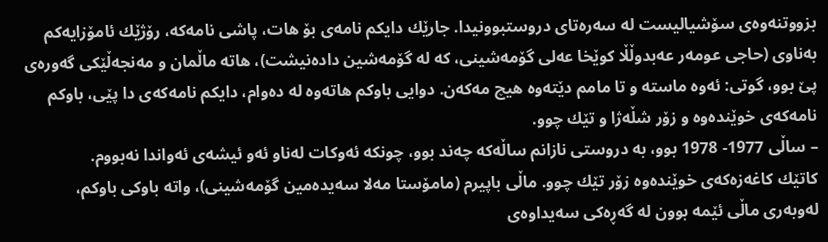بزووتنەوەی سۆشیالیست لە سەرەتای دروستبوونیدا. جارێك دایکم نامەی بۆ هات، پاشی نامەكە، رۆژێك ئامۆزایەكم بەناوی (حاجی عومەر عەبدوڵڵا كوێخا عەلی گۆمەشینی، كە لە گۆمەشین دادەنیشت)، هاتە ماڵمان و مەنجەڵێكی گەورەی پێ بوو، گوتی: ئەوە ماستە و تا مامم دێتەوە هیچ مەكەن. دوایی باوکم هاتەوە لە دەوام، دایكم نامەكەی دا پێی، باوکم نامەكەی خوێندەوە و زۆر شڵەژا و تێك چوو.
– ساڵی 1977- 1978 بوو، بە دروستی نازانم ساڵەكە چەند بوو، چونكە ئەوكات لەناو ئەو ئیشەی ئەواندا نەبووم.
كاتێك كاغەزەكەی خوێندەوە زۆر تێك چوو. ماڵی باپیرم (مامۆستا مەلا سەیدەمین گۆمەشینی)، واتە باوكی باوکم، لەوبەری ماڵی ئێمە بوون لە گەڕەكی سەیداوەی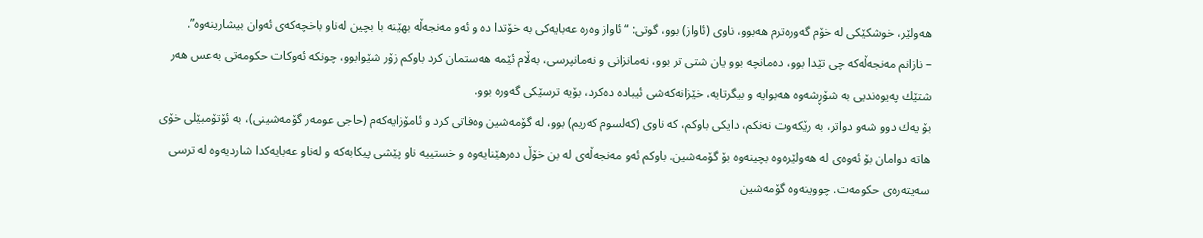هەولێر، خوشكێكی لە خۆم گەورەترم هەبوو، ناوی (ئاواز) بوو، گوتی: “ئاواز وەرە عەبایەكی بە خۆتدا دە و ئەو مەنجەڵە بهێنە با بچین لەناو باخچەکەی ئەوان بیشارینەوە”.
– نازانم مەنجەڵەکە چی تێدا بوو، دەمانچە بوو یان شتی تر بوو، نەمانزانی و نەمانپرسی، بەڵام ئێمە هەستمان كرد باوکم زۆر شێوابوو، چونكە ئەوكات حكومەتی بەعس هەر شتێك پەیوەندیی بە شۆڕشەوە هەبوایە و بیگرتایە، خێزانەکەشی ئیبادە دەكرد، بۆیە ترسێكی گەورە بوو.
بۆ یەك دوو شەو دواتر، بە رێكەوت نەنكم، دایكی باوكم، كە ناوی (كەلسوم كەریم) بوو، لە گۆمەشین وەفاتی كرد و ئامۆزایەكەم (حاجی عومەر گۆمەشینی)، بە ئۆتۆمبێلی خۆی هاتە دوامان بۆ ئەوەی لە هەولێرەوە بچینەوە بۆ گۆمەشین. باوکم ئەو مەنجەڵەی لە بن خۆڵ دەرهێنایەوە و خستییە ناو پێشی پیكابەكە و لەناو عەبایەكدا شاردیەوە لە ترسی سەیتەرەی حكومەت. چووینەوە گۆمەشین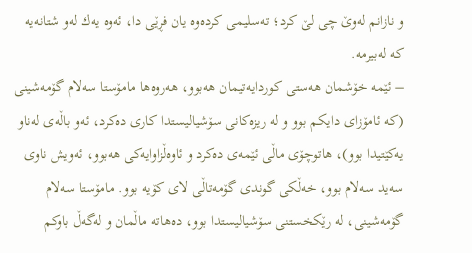و نازانم لەوێ چی لێ كرد؛ تەسلیمی كردەوە یان فڕێی دا، ئەوە یەك لەو شتانەیە كە لەبیرمە.
– ئێمە خۆشمان هەستی كوردایەتیمان هەبوو، هەروەها مامۆستا سەلام گۆمەشینی (كە ئامۆزای دایكم بوو و لە ریزەكانی سۆشیالیستدا كاری دەكرد، ئەو باڵەی لەناو یەكێتیدا بوو)، هاتوچۆی ماڵی ئێمەی دەكرد و ئاوەڵزاوایەكی هەبوو، ئەویش ناوی سەید سەلام بوو، خەڵكی گوندی گۆمەتاڵی لای كۆیە بوو. مامۆستا سەلام گۆمەشینی، لە رێکخستنی سۆشیالیستدا بوو، دەهاتە ماڵمان و لەگەڵ باوکم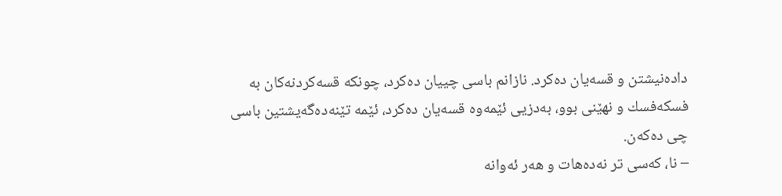دادەنیشتن و قسەیان دەكرد. نازانم باسی چییان دەكرد، چونكە قسەكردنەكان بە فسكەفسك و نهێنی بوو، بەدزیی ئێمەوە قسەیان دەكرد، ئێمە تێنەدەگەیشتین باسی چی دەكەن.
– نا، كەسی تر نەدەهات و هەر ئەوانە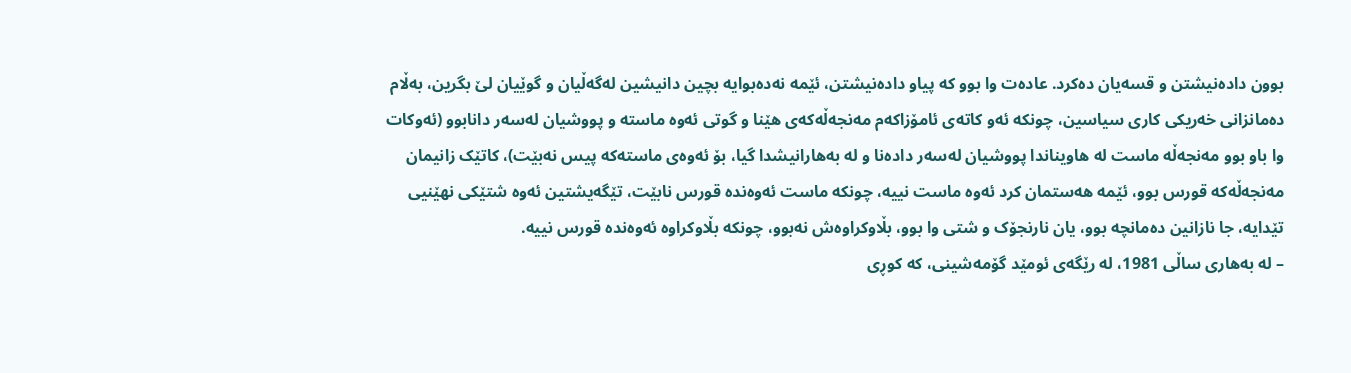بوون دادەنیشتن و قسەیان دەكرد. عادەت وا بوو كە پیاو دادەنیشتن، ئێمە نەدەبوایە بچین دانیشین لەگەڵیان و گوێیان لێ بگرین، بەڵام دەمانزانی خەریكی كاری سیاسین، چونكە ئەو كاتەی ئامۆزاكەم مەنجەڵەكەی هێنا و گوتی ئەوە ماستە و پووشیان لەسەر دانابوو (ئەوكات وا باو بوو مەنجەڵە ماست لە هاویناندا پووشیان لەسەر دادەنا و لە بەهارانیشدا گیا، بۆ ئەوەی ماستەكە پیس نەبێت)، كاتێک زانیمان مەنجەڵەكە قورس بوو، ئێمە هەستمان كرد ئەوە ماست نییە، چونكە ماست ئەوەندە قورس نابێت، تێگەیشتین ئەوە شتێكی نهێنیی تێدایە، جا نازانین دەمانچە بوو، یان نارنجۆک و شتی وا بوو، بڵاوكراوەش نەبوو، چونكە بڵاوكراوە ئەوەندە قورس نییە.
– لە بەهاری ساڵی 1981، لە رێگەی ئومێد گۆمەشینی، كە كوڕی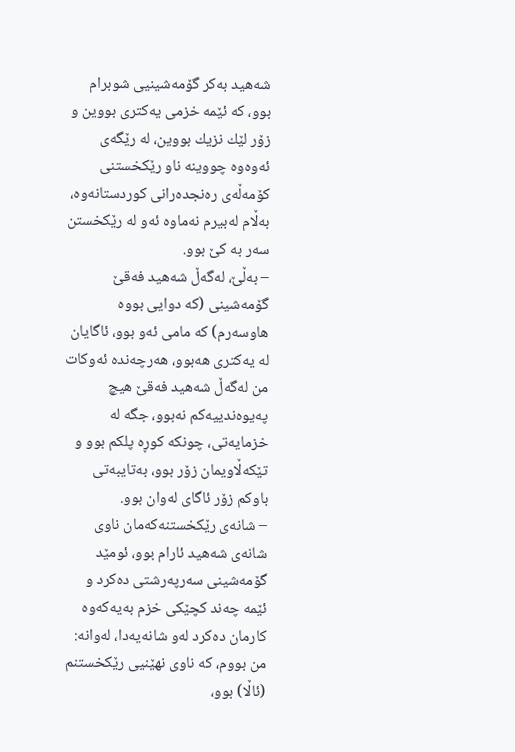شەهید بەكر گۆمەشینیی شوبرام بوو، کە ئێمە خزمی یەكتری بووین و زۆر لێك نزیك بووین، لە رێگەی ئەوەوە چووینە ناو رێكخستنی كۆمەڵەی رەنجدەرانی كوردستانەوە، بەڵام لەبیرم نەماوە ئەو لە رێكخستن سەر بە كێ بوو.
– بەڵێ، لەگەڵ شەهید فەقێ گۆمەشینی (كە دوایی بووە هاوسەرم) کە مامی ئەو بوو، ئاگایان لە یەكتری هەبوو، هەرچەندە ئەوكات من لەگەڵ شەهید فەقێ هیچ پەیوەندییەكم نەبوو، جگە لە خزمایەتی، چونكە كوڕە پلكم بوو و تێكەڵاویمان زۆر بوو، بەتایبەتی باوکم زۆر ئاگای لەوان بوو.
– شانەی رێکخستنەکەمان ناوی شانەی شەهید ئارام بوو، ئومێد گۆمەشینی سەرپەرشتی دەكرد و ئێمە چەند كچێكی خزم بەیەكەوە كارمان دەكرد لەو شانەیەدا، لەوانە: من بووم، كە ناوی نهێنیی رێكخستنم (ئاڵا) بوو،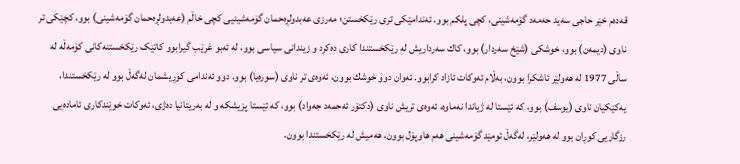قەدەم خێر حاجی سەید حەمەد گۆمەشینی، كچی پلكم بوو. ئەندامێكی تری رێكخستن؛ مەرزی عەبدولڕەحمان گۆمەشینیی كچی خاڵم (عەبدولڕەحمان گۆمەشینی) بوو، كچێكی تر ناوی (دیمەن) بوو، خوشكی (شێخ سەردار) بوو، كاك سەرداریش لە رێكخستندا كاری دەكرد و زیندانی سیاسی بوو، لە ئەبو غرێب گیرابوو كاتێک رێكخستنەكانی كۆمەڵە لە ساڵی 1977 لە هەولێر ئاشكرا بوون، بەڵام ئەوكات ئازاد كرابوو. ئەوان دوو خوشك بوون، ئەوەی تر ناوی (سورەیا) بوو. دوو ئەندامی كوڕیشمان لەگەڵ بوو لە رێکخستندا، یەكێكیان ناوی (یوسف) بوو، كە ئێستا لە ژیاندا نەماوە، ئەوەی تریش ناوی (دكتۆر ئەحمەد جەواد) بوو، كە ئێستا پزیشكە و لە بەریتانیا دەژی، ئەوکات خوێندكاری ئامادەیی رزگاریی كوڕان بوو لە هەولێر، لەگەڵ ئومێد گۆمەشینی هەم هاوپۆل بوون، هەمیش لە رێكخستندا بوون.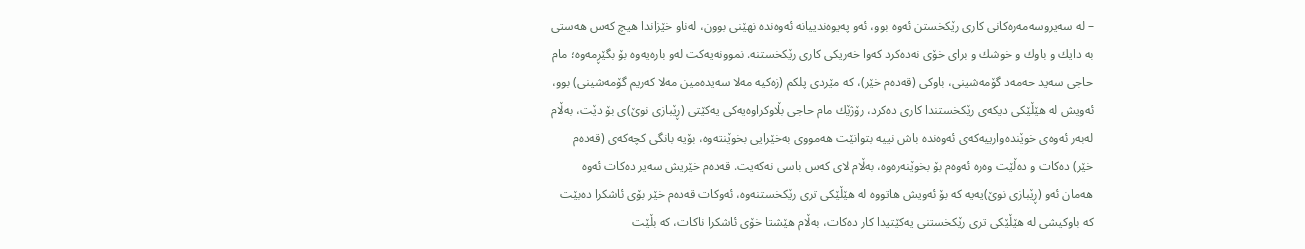– لە سەیروسەمەرەكانی كاری رێكخستن ئەوە بوو، ئەو پەیوەندییانە ئەوەندە نهێنی بوون، لەناو خێزاندا هیچ كەس هەستی بە دایك و باوك و خوشك و برای خۆی نەدەكرد كەوا خەریكی كاری رێكخستنە. نموونەیەكت لەو بارەیەوە بۆ بگێڕمەوە؛ مام حاجی سەید حەمەد گۆمەشینی، باوكی (قەدەم خێر)، كە مێردی پلكم (زەكیە مەلا سەیدەمین مەلا كەریم گۆمەشینی) بوو، ئەویش لە هێڵێكی دیكەی رێكخستندا كاری دەكرد، رۆژێك مام حاجی بڵاوكراوەیەكی یەكێتی (ڕێبازی نوێ)ی بۆ دێت، بەڵام لەبەر ئەوەی خوێندەوارییەكەی ئەوەندە باش نییە بتوانێت هەمووی بەخێرایی بخوێنتەوە، بۆیە بانگی كچەكەی (قەدەم خێر) دەكات و دەڵێت وەرە ئەوەم بۆ بخوێنەرەوە، بەڵام لای كەس باسی نەكەیت. قەدەم خێریش سەیر دەكات ئەوە هەمان ئەو (ڕێبازی نوێ)یەیە كە بۆ ئەویش هاتووە لە هێڵێكی تری رێکخستنەوە، ئەوكات قەدەم خێر بۆی ئاشكرا دەبێت كە باوكیشی لە هێڵێكی تری رێكخستنی یەكێتیدا كار دەكات، بەڵام هێشتا خۆی ئاشكرا ناكات، كە بڵێت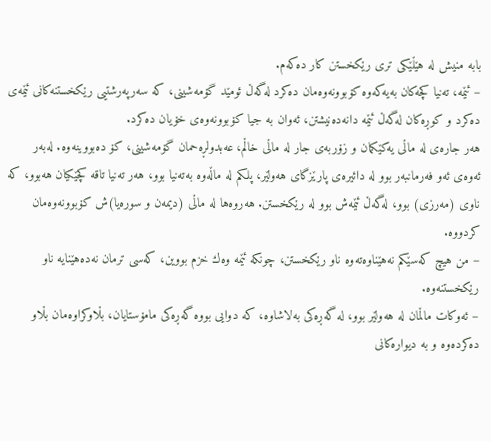بابە منیش لە هێڵێكی تری رێكخستن كار دەكەم.
– ئێمە، تەنیا كچەكان بەیەكەوە كۆبوونەوەمان دەكرد لەگەڵ ئومێد گۆمەشینی، كە سەرپەرشتیی رێكخستنەكانی ئێمەی دەكرد و كوڕەكان لەگەڵ ئێمە دانەدەنیشتن، ئەوان بە جیا كۆبوونەوەی خۆیان دەكرد.
هەر جارەی لە ماڵی یەكێكمان و زۆربەی جار لە ماڵی خاڵم، عەبدولڕەحمان گۆمەشینی، کۆ دەبووینەوە. لەبەر ئەوەی ئەو فەرمانبەر بوو لە دائیرەی پارێزگای هەولێر، پلكم لە ماڵەوە بەتەنیا بوو، هەر تەنیا تاقە كچێكیان هەبوو، كە ناوی (مەرزی) بوو، لەگەڵ ئێمەش بوو لە رێکخستن. هەروەها لە ماڵی (دیمەن و سورەیا)ش كۆبوونەوەمان كردووە.
– من هیچ کەسێکم نەهێناوەتەوە ناو رێکخستن، چونکە ئێمە وەك خزم بووین، كەسی ترمان نەدەهێنایە ناو رێکخستنەوە.
– ئەوكات ماڵمان لە هەولێر بوو، لە گەڕەكی بەلاشاوە، كە دوایی بووە گەڕەكی مامۆستایان، بڵاوكراوەمان بڵاو دەكردەوە و بە دیوارەكانی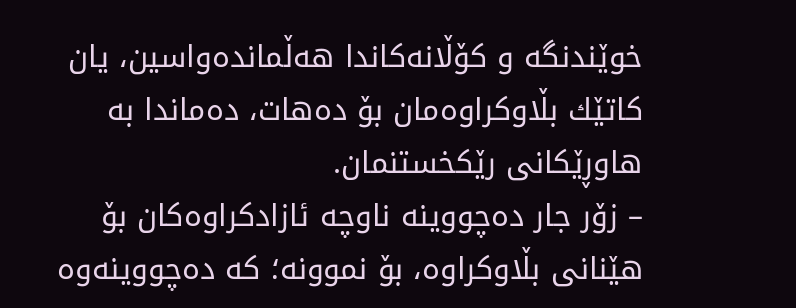خوێندنگە و كۆڵانەكاندا هەڵماندەواسین، یان كاتێك بڵاوكراوەمان بۆ دەهات، دەماندا بە هاوڕێكانی رێكخستنمان.
– زۆر جار دەچووینە ناوچە ئازادکراوەکان بۆ هێنانی بڵاوکراوە، بۆ نموونە؛ كە دەچووینەوە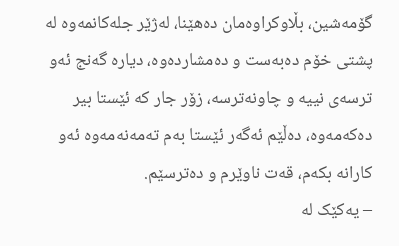گۆمەشین، بڵاوكراوەمان دەهێنا، لەژێر جلەكانمەوە لە پشتی خۆم دەبەست و دەمشاردەوە، دیارە گەنج ئەو ترسەی نییە و چاونەترسە، زۆر جار كە ئێستا بیر دەكەمەوە، دەڵێم ئەگەر ئێستا بەم تەمەنەمەوە ئەو كارانە بكەم، قەت ناوێرم و دەترسێم.
– یەکێک لە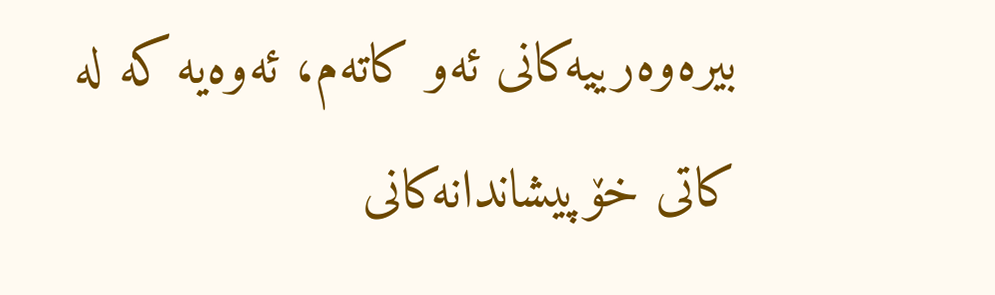بیرەوەرییەکانی ئەو کاتەم، ئەوەیە کە لە كاتی خۆپیشاندانەكانی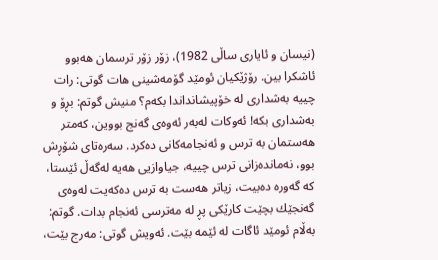(نیسان و ئایاری ساڵی 1982)، زۆر زۆر ترسمان هەبوو ئاشکرا بین. رۆژێكیان ئومێد گۆمەشینی هات گوتی: رات چییە بەشداری لە خۆپیشانداندا بكەم؟ منیش گوتم: بڕۆ و بەشداری بكە! ئەوكات لەبەر ئەوەی گەنج بووین، كەمتر هەستمان بە ترس و ئەنجامەكانی دەكرد. سەرەتای شۆڕش بوو، نەماندەزانی ترس چییە، جیاوازیی هەیە لەگەڵ ئێستا، كە گەورە دەبیت، زیاتر هەست بە ترس دەكەیت لەوەی گەنجێك بچێت كارێكی پڕ لە مەترسی ئەنجام بدات. گوتم: بەڵام ئومێد ئاگات لە ئێمە بێت. ئەویش گوتی: مەرج بێت،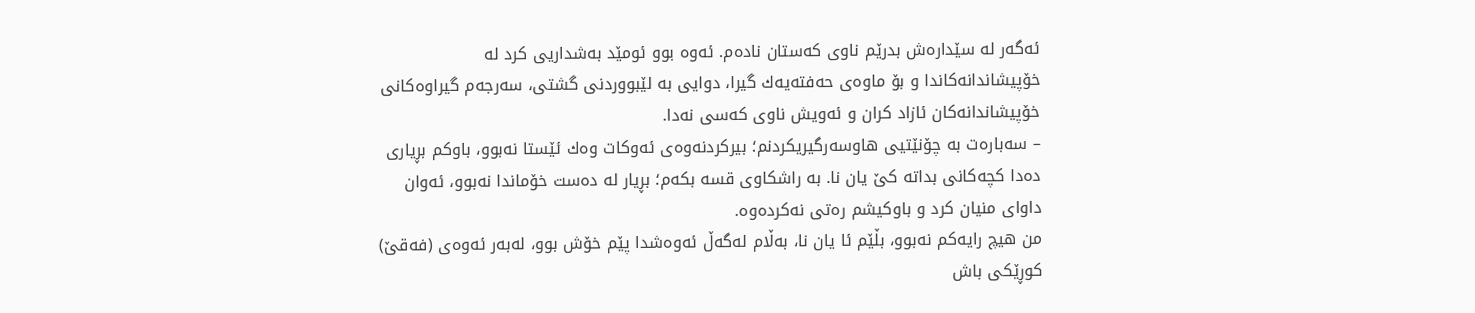ئەگەر لە سێدارەش بدرێم ناوی كەستان نادەم. ئەوە بوو ئومێد بەشداریی كرد لە خۆپیشاندانەكاندا و بۆ ماوەی حەفتەیەك گیرا، دوایی بە لێبووردنی گشتی، سەرجەم گیراوەكانی خۆپیشاندانەکان ئازاد كران و ئەویش ناوی كەسی نەدا.
– سەبارەت بە چۆنێتیی هاوسەرگیریکردنم؛ بیركردنەوەی ئەوكات وەك ئێستا نەبوو، باوکم بڕیاری دەدا كچەكانی بداتە كێ یان نا. بە راشکاوی قسە بكەم؛ بڕیار لە دەست خۆماندا نەبوو، ئەوان داوای منیان كرد و باوکیشم رەتی نەكردەوە.
من هیچ رایەكم نەبوو، بڵێم ئا یان نا، بەڵام لەگەڵ ئەوەشدا پێم خۆش بوو، لەبەر ئەوەی (فەقێ) كوڕێكی باش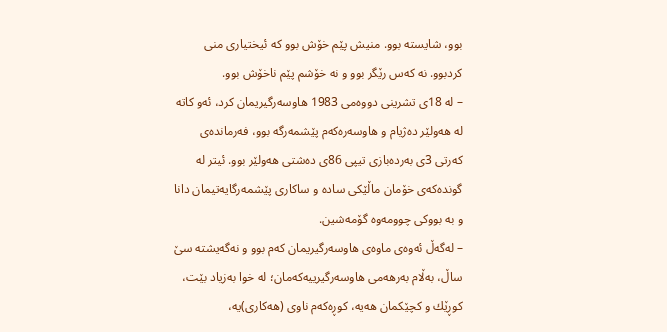بوو، شایستە بوو. منیش پێم خۆش بوو كە ئیختیاری منی كردبوو. نە كەس رێگر بوو و نە خۆشم پێم ناخۆش بوو.
– لە 18ی تشرینی دووەمی 1983 هاوسەرگیریمان كرد، ئەو كاتە لە هەولێر دەژیام و هاوسەرەكەم پێشمەرگە بوو، فەرماندەی كەرتی 3ی بەردەبازی تیپی 86ی دەشتی هەولێر بوو. ئیتر لە گوندەكەی خۆمان ماڵێكی سادە و ساكاری پێشمەرگایەتیمان دانا و بە بووكی چوومەوە گۆمەشین.
– لەگەڵ ئەوەی ماوەی هاوسەرگیریمان کەم بوو و نەگەیشتە سێ ساڵ، بەڵام بەرهەمی هاوسەرگیرییەكەمان؛ لە خوا بەزیاد بێت، كوڕێك و كچێكمان هەیە، كوڕەكەم ناوی (هەكاری)یە،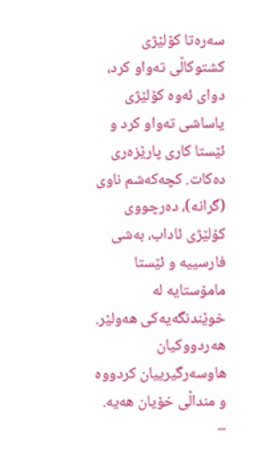سەرەتا كۆلێژی كشتوكاڵی تەواو كرد، دوای ئەوە كۆلێژی یاساشی تەواو كرد و ئێستا كاری پارێزەری دەكات. كچەكەشم ناوی (گرانە)، دەرچووی كۆلێژی ئاداب، بەشی فارسییە و ئێستا مامۆستایە لە خوێندنگەیەکی هەولێر. هەردووکیان هاوسەرگیرییان کردووە و منداڵی خۆیان هەیە.
–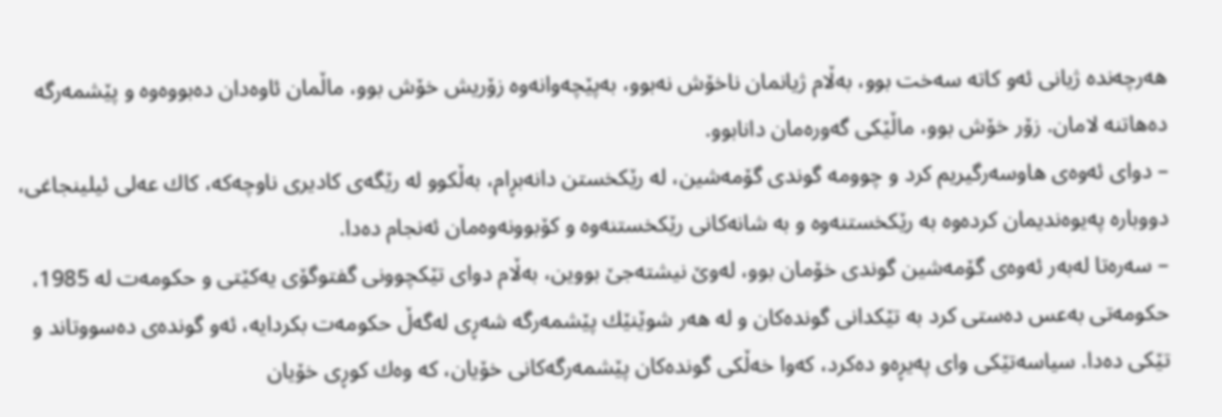هەرچەندە ژیانی ئەو کاتە سەخت بوو، بەڵام ژیانمان ناخۆش نەبوو، بەپێچەوانەوە زۆریش خۆش بوو، ماڵمان ئاوەدان دەبووەوە و پێشمەرگە دەهاتنە لامان. زۆر خۆش بوو، ماڵێكی گەورەمان دانابوو.
– دوای ئەوەی هاوسەرگیریم كرد و چوومە گوندی گۆمەشین، لە رێكخستن دانەبڕام، بەڵکوو لە رێگەی كادیری ناوچەكە، كاك عەلی ئیلینجاغی، دووبارە پەیوەندیمان كردەوە بە رێكخستنەوە و بە شانەكانی رێكخستنەوە و كۆبوونەوەمان ئەنجام دەدا.
– سەرەتا لەبەر ئەوەی گۆمەشین گوندی خۆمان بوو، لەوێ نیشتەجێ بووین، بەڵام دوای تێكچوونی گفتوگۆی یەكێتی و حكومەت لە 1985، حكومەتی بەعس دەستی كرد بە تێكدانی گوندەكان و لە هەر شوێنێك پێشمەرگە شەڕی لەگەڵ حكومەت بكردایە، ئەو گوندەی دەسووتاند و تێكی دەدا. سیاسەتێكی وای پەیڕەو دەكرد، كەوا خەڵكی گوندەكان پێشمەرگەكانی خۆیان، كە وەك كوڕی خۆیان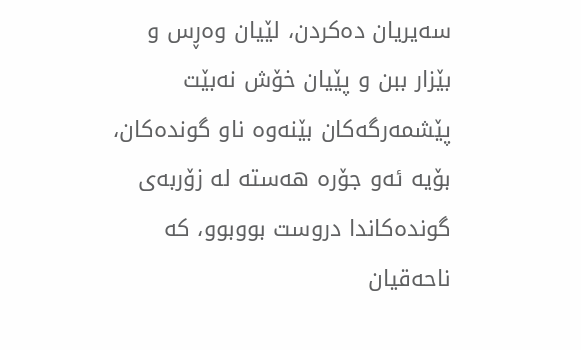سەیریان دەكردن، لێیان وەڕس و بێزار ببن و پێیان خۆش نەبێت پێشمەرگەكان بێنەوە ناو گوندەكان، بۆیە ئەو جۆرە هەستە لە زۆربەی گوندەكاندا دروست بووبوو، كە ناحەقیان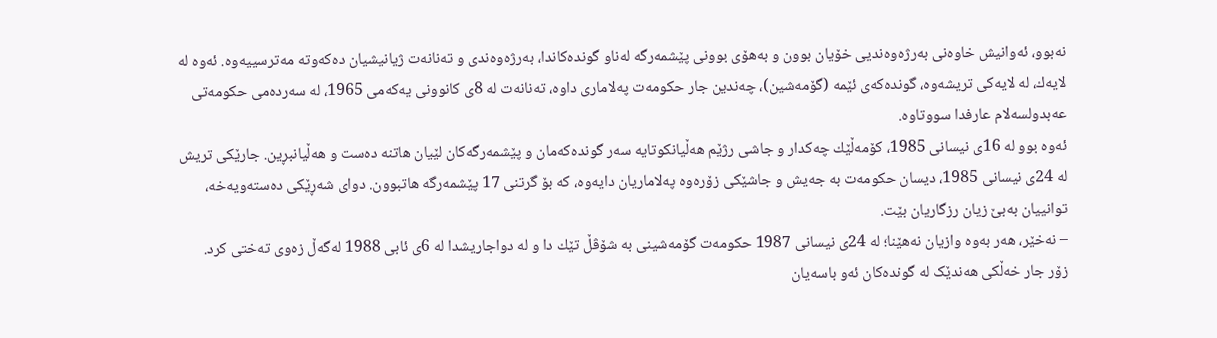نەبوو، ئەوانیش خاوەنی بەرژەوەندیی خۆیان بوون و بەهۆی بوونی پێشمەرگە لەناو گوندەكاندا، بەرژەوەندی و تەنانەت ژیانیشیان دەكەوتە مەترسییەوە. ئەوە لە لایەك، لە لایەكی تریشەوە، گوندەكەی ئێمە (گۆمەشین)، چەندین جار حكومەت پەلاماری داوە، تەنانەت لە 8ی کانوونی یەکەمی 1965، لە سەردەمی حكومەتی عەبدولسەلام عارفدا سووتاوە.
ئەوە بوو لە 16ی نیسانی 1985، كۆمەڵێك چەكدار و جاشی رژێم هەڵیانكوتایە سەر گوندەكەمان و پێشمەرگەكان لێیان هاتنە دەست و هەڵیانبڕین. جارێكی تریش لە 24ی نیسانی 1985، دیسان حكومەت بە جەیش و جاشێكی زۆرەوە پەلاماریان دایەوە، کە بۆ گرتنی 17 پێشمەرگە هاتبوون. دوای شەڕێكی دەستەویەخە، توانییان بەبێ زیان رزگاریان بێت.
– نەخێر، هەر بەوە وازیان نەهێنا؛ لە 24ی نیسانی 1987 حكومەت گۆمەشینی بە شۆڤڵ تێك دا و لە دواجاریشدا لە 6ی ئابی 1988 لەگەڵ زەوی تەختی كرد.
زۆر جار خەڵكی هەندێک لە گوندەکان ئەو باسەیان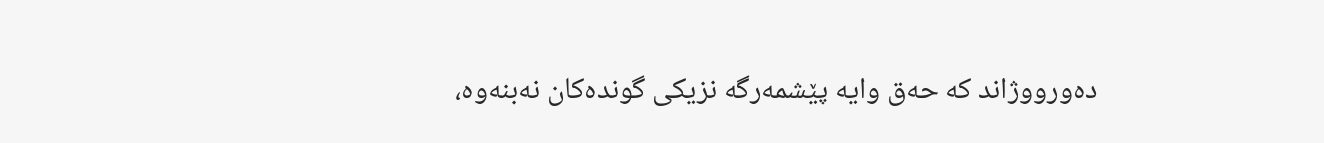دەورووژاند كە حەق وایە پێشمەرگە نزیكی گوندەکان نەبنەوە،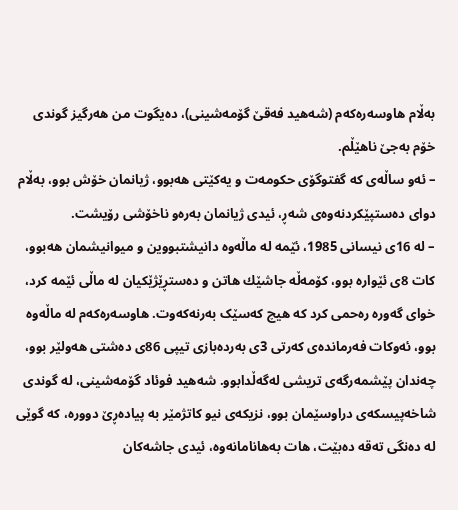بەڵام هاوسەرەكەم (شەهید فەقێ گۆمەشینی)، دەیگوت من هەرگیز گوندی خۆم بەجێ ناهێڵم.
– ئەو ساڵەی كە گفتوگۆی حكومەت و یەكێتی هەبوو، ژیانمان خۆش بوو، بەڵام دوای دەستپێكردنەوەی شەڕ، ئیدی ژیانمان بەرەو ناخۆشی رۆیشت.
– لە 16ی نیسانی 1985، ئێمە لە ماڵەوە دانیشتبووین و میوانیشمان هەبوو، كات 8ی ئێوارە بوو، كۆمەڵە جاشێك هاتن و دەستڕێژێكیان لە ماڵی ئێمە كرد، خوای گەورە رەحمی كرد كە هیچ كەسێک بەرنەكەوت. هاوسەرەكەم لە ماڵەوە بوو، ئەوكات فەرماندەی كەرتی 3ی بەردەبازی تیپی 86ی دەشتی هەولێر بوو، چەندان پێشمەرگەی تریشی لەگەڵدابوو. شەهید فوئاد گۆمەشینی، لە گوندی شاخەپیسكەی دراوسێمان بوو، نزیكەی نیو کاتژمێر بە پیادەڕێ دوورە، كە گوێی لە دەنگی تەقە دەبێت، هات بەهانامانەوە، ئیدی جاشەكان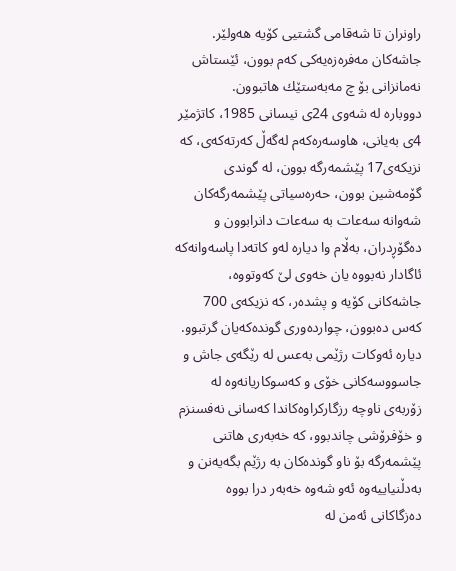راونران تا شەقامی گشتیی كۆیە هەولێر. جاشەكان مەفرەزەیەكی كەم بوون، ئێستاش نەمانزانی بۆ چ مەبەستێك هاتبوون.
دووبارە لە شەوی 24ی نیسانی 1985، كاتژمێر 4ی بەیانی، هاوسەرەكەم لەگەڵ كەرتەكەی، كە نزیكەی17 پێشمەرگە بوون، لە گوندی گۆمەشین بوون، حەرەسیاتی پێشمەرگەکان شەوانە سەعات بە سەعات دانرابوون و دەگۆڕدران، بەڵام وا دیارە لەو كاتەدا پاسەوانەکە ئاگادار نەبووە یان خەوی لێ كەوتووە، جاشەكانی كۆیە و پشدەر، کە نزیكەی 700 كەس دەبوون، چواردەوری گوندەكەیان گرتبوو. دیارە ئەوكات رژێمی بەعس لە رێگەی جاش و جاسووسەكانی خۆی و كەسوكاریانەوە لە زۆربەی ناوچە رزگاركراوەكاندا كەسانی نەفسنزم و خۆفرۆشی چاندبوو، كە خەبەری هاتنی پێشمەرگە بۆ ناو گوندەكان بە رژێم بگەیەنن و بەدڵنیاییەوە ئەو شەوە خەبەر درا بووە دەزگاكانی ئەمن لە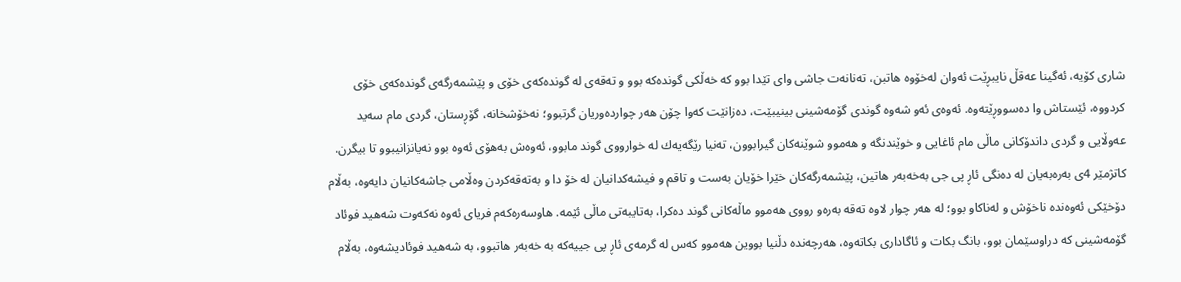شاری كۆیە، ئەگینا عەقڵ نایبڕێت ئەوان لەخۆوە هاتبن، تەنانەت جاشی وای تێدا بوو كە خەڵكی گوندەكە بوو و تەقەی لە گوندەكەی خۆی و پێشمەرگەی گوندەكەی خۆی كردووە، ئێستاش وا دەسووڕێتەوە. ئەوەی ئەو شەوە گوندی گۆمەشینی بینیبێت، دەزانێت كەوا چۆن هەر چواردەوریان گرتبوو؛ نەخۆشخانە، گۆڕستان، گردی مام سەید عەوڵایی و گردی داندۆكانی ماڵی مام ئاغایی و خوێندنگە و هەموو شوێنەكان گیرابوون، تەنیا رێگەیەك لە خوارووی گوند مابوو، ئەوەش بەهۆی ئەوە بوو نەیانزانیبوو تا بیگرن.
كاتژمێر 4ی بەرەبەیان لە دەنگی ئاڕ پی جی بەخەبەر هاتین، پێشمەرگەكان خێرا خۆیان بەست و تاقم و فیشەكدانیان لە خۆ دا و بەتەقەكردن وەڵامی جاشەكانیان دایەوە، بەڵام دۆخێكی ئەوەندە ناخۆش و لەناكاو بوو؛ لە هەر چوار لاوە تەقە بەرەو رووی هەموو ماڵەكانی گوند دەكرا، بەتایبەتی ماڵی ئێمە. هاوسەرەكەم فریای ئەوە نەكەوت شەهید فوئاد گۆمەشینی كە دراوسێمان بوو، بانگ بكات و ئاگاداری بكاتەوە، هەرچەندە دڵنیا بووین هەموو كەس لە گرمەی ئاڕ پی جییەکە بە خەبەر هاتبوو، بە شەهید فوئادیشەوە، بەڵام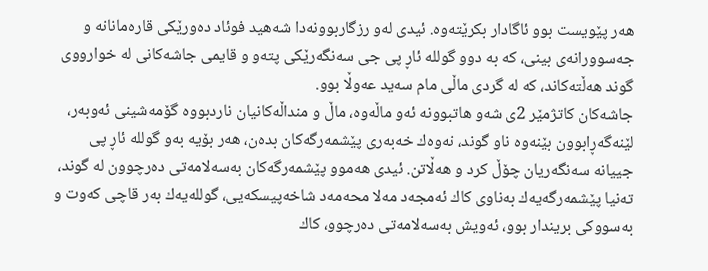هەر پێویست بوو ئاگادار بكرێتەوە. ئیدی لەو رزگاربوونەدا شەهید فوئاد دەورێكی قارەمانانە و جەسوورانەی بینی، كە بە دوو گوللە ئاڕ پی جی سەنگەرێكی پتەو و قایمی جاشەكانی لە خوارووی گوند هەڵتەكاند، كە لە گردی ماڵی مام سەید عەوڵا بوو.
جاشەكان كاتژمێر 2ی شەو هاتبوونە ئەو ماڵەوە، ماڵ و منداڵەكانیان ناردبووە گۆمەشینی ئەوبەر، لێنەگەڕابوون بێنەوە ناو گوند، نەوەك خەبەری پێشمەرگەكان بدەن، هەر بۆیە بەو گوللە ئاڕ پی جییانە سەنگەریان چۆڵ كرد و هەڵاتن. ئیدی هەموو پێشمەرگەكان بەسەلامەتی دەرچوون لە گوند، تەنیا پێشمەرگەیەك بەناوی كاك ئەمجەد مەلا محەمەد شاخەپیسكەیی، گوللەیەك بەر قاچی كەوت و بەسووكی بریندار بوو، ئەویش بەسەلامەتی دەرچوو، كاك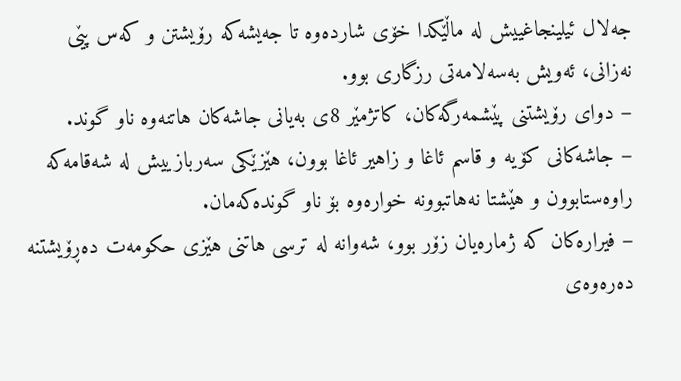جەلال ئیلینجاغییش لە ماڵێكدا خۆی شاردەوە تا جەیشەكە رۆیشتن و كەس پێی نەزانی، ئەویش بەسەلامەتی رزگاری بوو.
– دوای رۆیشتنی پێشمەرگەكان، كاتژمێر 8ی بەیانی جاشەكان هاتنەوە ناو گوند.
– جاشەكانی كۆیە و قاسم ئاغا و زاهیر ئاغا بوون، هێزێکی سەربازییش لە شەقامەکە راوەستابوون و هێشتا نەهاتبوونە خوارەوە بۆ ناو گوندەكەمان.
– فیرارەكان كە ژمارەیان زۆر بوو، شەوانە لە ترسی هاتنی هێزی حكومەت دەڕۆیشتنە دەرەوەی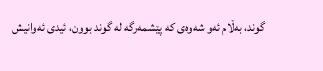گوند، بەڵام ئەو شەوەی كە پێشمەرگە لە گوند بوون، ئیدی ئەوانیش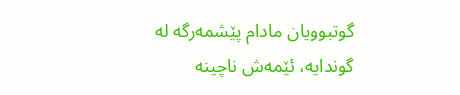گوتبوویان مادام پێشمەرگە لە گوندایە، ئێمەش ناچینە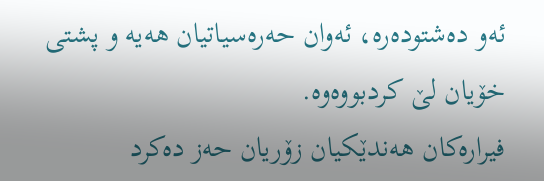ئەو دەشتودەرە، ئەوان حەرەسیاتیان هەیە و پشتی خۆیان لێ كردبووەوە.
فیرارەكان هەندێكیان زۆریان حەز دەكرد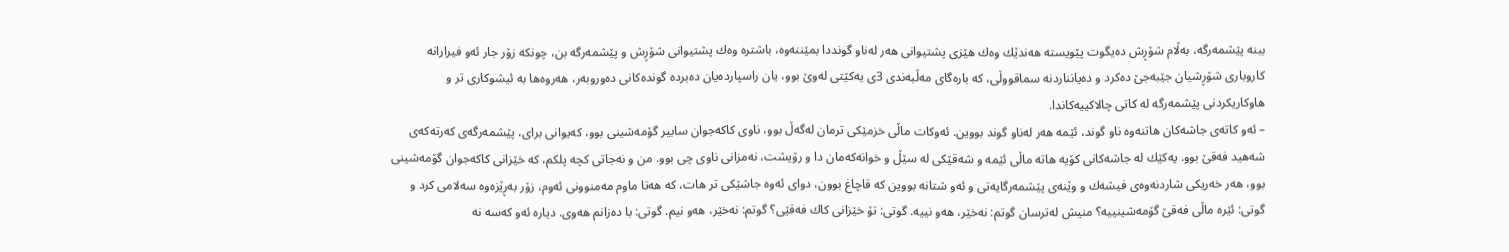ببنە پێشمەرگە، بەڵام شۆڕش دەیگوت پێویستە هەندێك وەك هێزی پشتیوانی هەر لەناو گونددا بمێننەوە، باشترە وەك پشتیوانی شۆڕش و پێشمەرگە بن، چونكە زۆر جار ئەو فیرارانە كاروباری شۆڕشیان جێبەجێ دەكرد و دەیانناردنە سماقووڵی، كە بارەگای مەڵبەندی 3ی یەكێتی لەوێ بوو، یان راسپاردەیان دەبردە گوندەكانی دەوروبەر، هەروەها بە ئیشوكاری تر و هاوكاریكردنی پێشمەرگە لە كاتی چالاكییەكاندا.
– ئەو کاتەی جاشەکان هاتنەوە ناو گوند، ئێمە هەر لەناو گوند بووین. ئەوكات ماڵی خزمێكی ترمان لەگەڵ بوو، ناوی كاكەجوان سابیر گۆمەشینی بوو، كەیوانی برای، پێشمەرگەی كەرتەكەی شەهید فەقێ بوو. یەكێك لە جاشەكانی كۆیە هاتە ماڵی ئێمە و شەقێكی لە سێڵ و خوانەكەمان دا و رۆیشت، نەمزانی ناوی چی بوو. من و نەجاتی كچە پلكم، كە خێزانی كاكەجوان گۆمەشینی بوو، هەر خەریكی شاردنەوەی فیشەك و وێنەی پێشمەرگایەتی و ئەو شتانە بووین كە قاچاغ بوون، دوای ئەوە جاشێکی تر هات، کە هەتا ماوم مەمنوونی ئەوم، زۆر بەڕێزەوە سەلامی كرد و گوتی: ئێرە ماڵی فەقێ گۆمەشینییە؟ منیش لەترسان گوتم: نەخێر، هەو نییە. گوتی: تۆ خێزانی كاك فەقێی؟ گوتم: نەخێر، هەو نیم. گوتی: با دەزانم هەوی. دیارە ئەو كەسە نە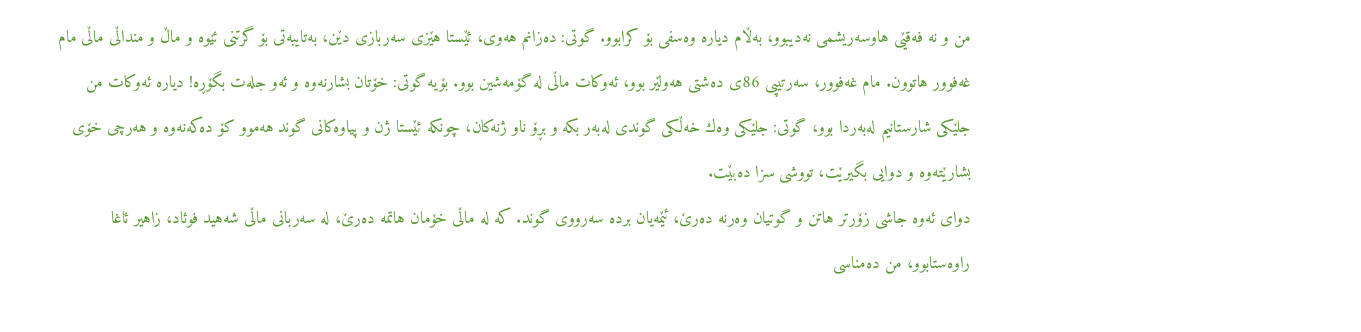من و نە فەقێی هاوسەریشمی نەدیبوو، بەڵام دیارە وەسفی بۆ كرابوو. گوتی: دەزانم هەوی، ئێستا هێزی سەربازی دێن، بەتایبەتی بۆ گرتنی ئێوە و ماڵ و منداڵی ماڵی مام غەفوور هاتوون. مام غەفوور، سەرتیپی 86ی دەشتی هەولێر بوو، ئەوكات ماڵی لە گۆمەشین بوو. بۆیە گوتی: خۆتان بشارنەوە و ئەو جلەت بگۆڕە! دیارە ئەوكات من جلێكی شارستانیم لەبەردا بوو، گوتی: جلێكی وەك خەڵكی گوندی لەبەر بكە و بڕۆ ناو ژنەكان، چونكە ئێستا ژن و پیاوەكانی گوند هەموو كۆ دەكەنەوە و هەرچی خۆی بشارێتەوە و دوایی بگیرێت، تووشی سزا دەبێت.
دوای ئەوە جاشی زۆرتر هاتن و گوتیان وەرنە دەرێ، ئێمەیان بردە سەرووی گوند. كە لە ماڵی خۆمان هاتمە دەرێ، لە سەربانی ماڵی شەهید فوئاد، زاهیر ئاغا راوەستابوو، من دەمناسی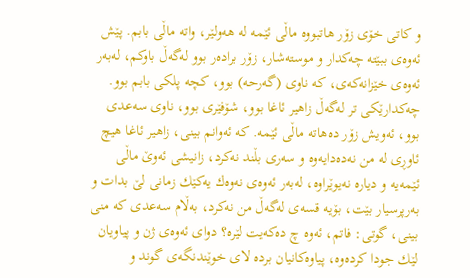و كاتی خۆی زۆر هاتبووە ماڵی ئێمە لە هەولێر، واتە ماڵی بابم. پێش ئەوەی ببێتە چەكدار و موستەشار، زۆر برادەر بوو لەگەڵ باوکم، لەبەر ئەوەی خێزانەكەی، كە ناوی (گەرحە) بوو، كچە پلكی بابم بوو. چەكدارێکی تر لەگەڵ زاهیر ئاغا بوو، شۆفێری بوو، ناوی سەعدی بوو، ئەویش زۆر دەهاتە ماڵی ئێمە. كە ئەوانم بینی، زاهیر ئاغا هیچ ئاوڕی لە من نەدەدایەوە و سەری بڵند نەكرد، زانیشی ئەوێ ماڵی ئێمەیە و دیارە نەیوێراوە، لەبەر ئەوەی نەوەك یەكێك زمانی لێ بدات و بەرپرسیار بێت، بۆیە قسەی لەگەڵ من نەكرد، بەڵام سەعدی كە منی بینی، گوتی: فاتم، ئەوە چ دەكەیت لێرە؟ دوای ئەوەی ژن و پیاویان لێك جودا كردەوە، پیاوەكانیان بردە لای خوێندنگەی گوند و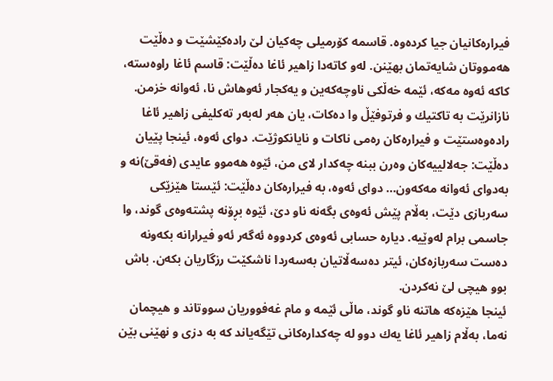فیرارەكانیان جیا كردەوە. قاسمە كۆرمیلی چەكیان لێ رادەكێشێت و دەڵێت هەمووتان شایەتمان بهێنن. لەو كاتەدا زاهیر ئاغا دەڵێت: قاسم ئاغا راوەستە، كاكە ئەوە مەكە، ئێمە خەڵكی ناوچەکەین و یەكجار ئەوهاش نا، ئەوانە خزمن. نازانرێت بە تاكتیك و فرتوفێڵ وا دەكات، یان هەر لەبەر تەكلیفی زاهیر ئاغا رادەوەستێت و فیرارەكان رەمی ناكات و نایانكوژێت. دوای ئەوە، ئینجا پێیان دەڵێت: جەلالییەكان وەرن ببنە چەكدار لای من، ئێوە هەموو عایدی (فەقێ)نە و بەدوای ئەوانە مەكەون… دوای ئەوە، بە فیرارەكان دەڵێت: ئێستا هێزێکی سەربازی دێت، بەڵام پێش ئەوەی بگەنە ناو دێ، ئێوە بڕۆنە پشتەوەی گوند، وا جاسمی برام لەوێیە. دیارە حسابی ئەوەی كردووە ئەگەر ئەو فیرارانە بكەونە دەست سەربازەکان، ئیتر دەسەڵاتیان بەسەردا ناشكێت رزگاریان بكەن. باش بوو هیچی لێ نەكردن.
ئینجا هێزەکە هاتنە ناو گوند، ماڵی ئێمە و مام غەفووریان سووتاند و هیچمان نەما، بەڵام زاهیر ئاغا یەك دوو لە چەكدارەكانی تێگەیاند کە بە دزی و نهێنی بێن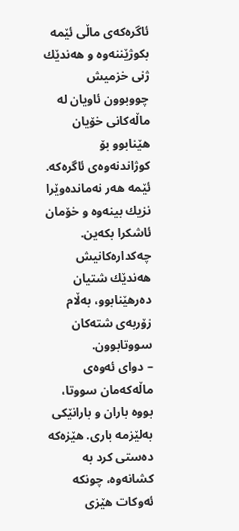ئاگرەكەی ماڵی ئێمە بكوژێننەوە و هەندێك ژنی خزمیش چووبوون ئاویان لە ماڵەكانی خۆیان هێنابوو بۆ كوژاندنەوەی ئاگرەكە. ئێمە هەر نەماندەوێرا نزیك بینەوە و خۆمان ئاشكرا بكەین. چەكدارەكانیش هەندێك شتیان دەرهێنابوو، بەڵام زۆربەی شتەكان سووتابوون.
– دوای ئەوەی ماڵەكەمان سووتا، بووە باران و بارانێكی بەلێزمە باری. هێزەکە دەستی كرد بە كشانەوە، چونكە ئەوكات هێزی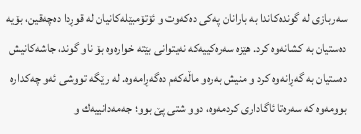سەربازی لە گوندەكاندا بە بارانان پەكی دەكەوت و ئۆتۆمبێلەکانیان لە قوڕدا دەچەقین، بۆیە دەستیان بە كشانەوە كرد. هێزە سەرەكییەكە نەیتوانی بێتە خوارەوە بۆ ناو گوند، جاشەكانیش دەستیان بە گەڕانەوە كرد و منیش بەرەو ماڵەکەم دەگەڕامەوە. لە رێگە تووشی ئەو چەكدارە بوومەوە کە سەرەتا ئاگاداری کردمەوە، دوو شتی پێ بوو؛ جەمەدانییەك و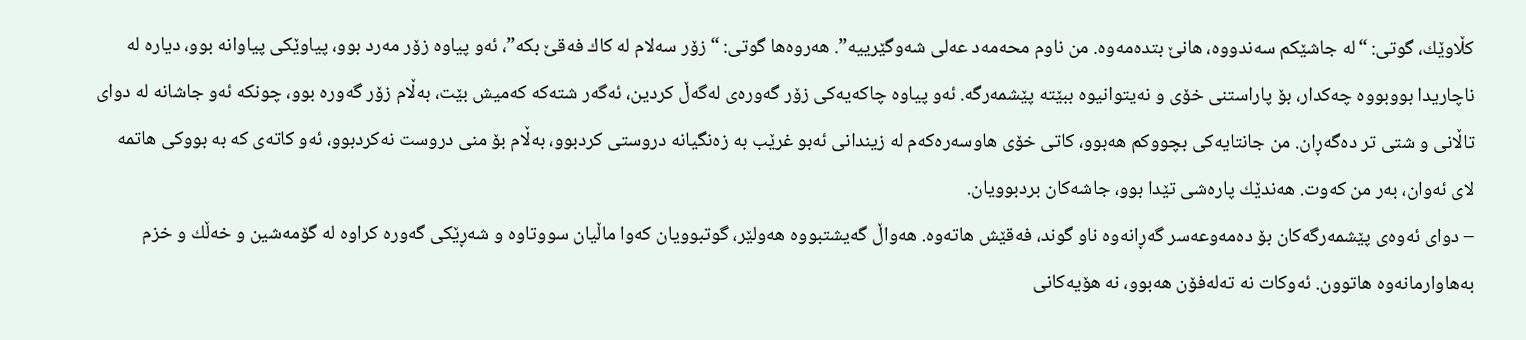كڵاوێك، گوتی: “لە جاشێكم سەندووە، هانێ بتدەمەوە. من ناوم محەمەد عەلی شەوگێرییە”. هەروەها گوتی: “زۆر سەلام لە كاك فەقێ بكە”، ئەو پیاوە زۆر مەرد بوو، پیاوێكی پیاوانە بوو، دیارە لە ناچاریدا بووبووە چەكدار، بۆ پاراستنی خۆی و نەیتوانیوە ببێتە پێشمەرگە. ئەو پیاوە چاكەیەكی زۆر گەورەی لەگەڵ كردین، ئەگەر شتەكە كەمیش بێت، بەڵام زۆر گەورە بوو، چونكە ئەو جاشانە لە دوای تاڵانی و شتی تر دەگەڕان. من جانتایەكی بچووكم هەبوو، كاتی خۆی هاوسەرەكەم لە زیندانی ئەبو غرێب بە زەنگیانە دروستی كردبوو، بەڵام بۆ منی دروست نەكردبوو، ئەو کاتەی كە بە بووكی هاتمە لای ئەوان، بەر من كەوت. هەندێك پارەشی تێدا بوو، جاشەكان بردبوویان.
– دوای ئەوەی پێشمەرگەكان بۆ دەمەوعەسر گەڕانەوە ناو گوند، فەقێش هاتەوە. هەواڵ گەیشتبووە هەولێر، گوتبوویان كەوا ماڵیان سووتاوە و شەڕێكی گەورە كراوە لە گۆمەشین و خەڵك و خزم بەهاوارمانەوە هاتوون. ئەوكات نە تەلەفۆن هەبوو، نە هۆیەكانی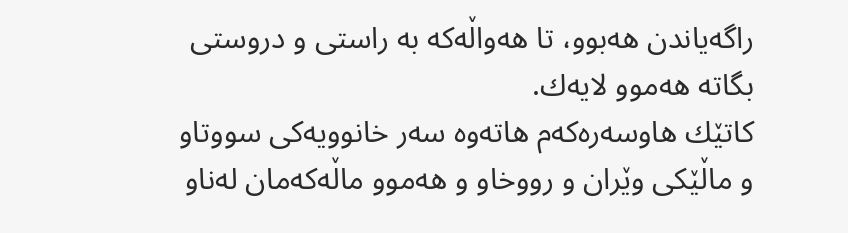راگەیاندن هەبوو، تا هەواڵەكە بە راستی و دروستی بگاتە هەموو لایەك.
كاتێك هاوسەرەكەم هاتەوە سەر خانوویەکی سووتاو و ماڵێكی وێران و رووخاو و هەموو ماڵەكەمان لەناو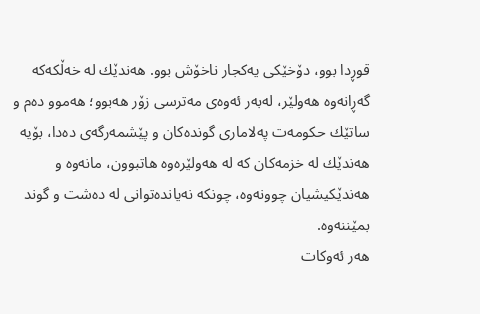قوڕدا بوو، دۆخێكی یەكجار ناخۆش بوو. هەندێك لە خەڵكەكە گەڕانەوە هەولێر، لەبەر ئەوەی مەترسی زۆر هەبوو؛ هەموو دەم و ساتێك حكومەت پەلاماری گوندەكان و پێشمەرگەی دەدا، بۆیە هەندێك لە خزمەكان كە لە هەولێرەوە هاتبوون، مانەوە و هەندێكیشیان چوونەوە، چونكە نەیاندەتوانی لە دەشت و گوند بمێننەوە.
هەر ئەوكات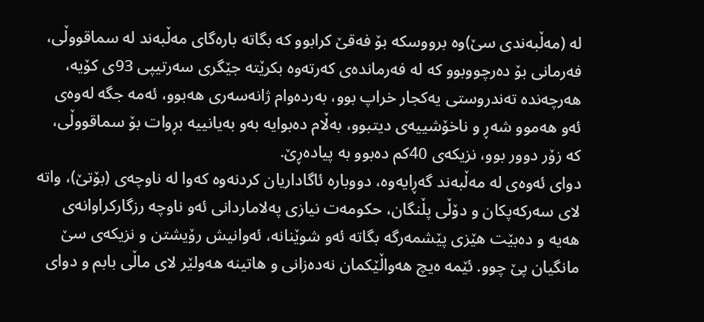لە (مەڵبەندی سێ)وە برووسكە بۆ فەقێ كرابوو كە بگاتە بارەگای مەڵبەند لە سماقووڵی، فەرمانی بۆ دەرچووبوو كە لە فەرماندەی كەرتەوە بكرێتە جێگری سەرتیپی 93ی كۆیە، هەرچەندە تەندروستی یەكجار خراپ بوو، بەردەوام ژانەسەری هەبوو، ئەمە جگە لەوەی ئەو هەموو شەڕ و ناخۆشییەی دیتبوو، بەڵام دەبوایە بەو بەیانییە بڕوات بۆ سماقووڵی، كە زۆر دوور بوو، نزیكەی 40كم دەبوو بە پیادەڕێ.
دوای ئەوەی لە مەڵبەند گەڕایەوە، دووبارە ئاگاداریان كردنەوە كەوا لە ناوچەی (بۆتێ)، واتە لای سەركەپكان و دۆڵی پڵنگان، حكومەت نیازی پەلاماردانی ئەو ناوچە رزگاركراوانەی هەیە و دەبێت هێزی پێشمەرگە بگاتە ئەو شوێنانە، ئەوانیش رۆیشتن و نزیكەی سێ مانگیان پێ چوو. ئێمە ەیچ هەواڵێكمان نەدەزانی و هاتینە هەولێر لای ماڵی بابم و دوای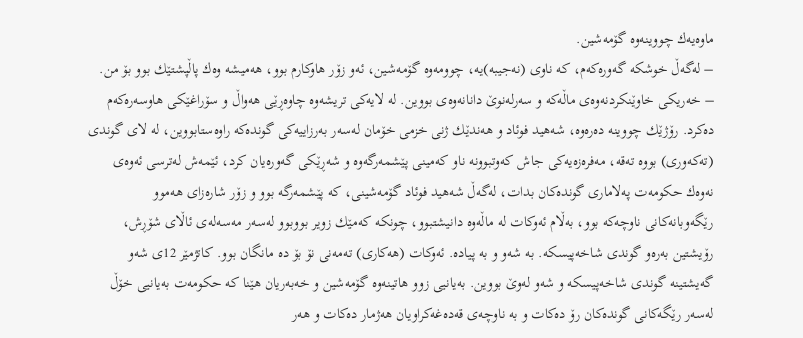ماوەیەك چووینەوە گۆمەشین.
– لەگەڵ خوشكە گەورەكەم، كە ناوی (نەجیبە)یە، چوومەوە گۆمەشین، ئەو زۆر هاوكارم بوو، هەمیشە وەك پاڵپشتێك بوو بۆ من.
– خەریكی خاوێنكردنەوەی ماڵەكە و سەرلەنوێ دانانەوەی بووین. لە لایەکی تریشەوە چاوەڕێی هەواڵ و سۆراغێكی هاوسەرەکەم دەكرد. رۆژێك چووینە دەرەوە، شەهید فوئاد و هەندێك ژنی خزمی خۆمان لەسەر بەرزاییەكی گوندەكە راوەستابووین، لە لای گوندی (تەكەوری) بووە تەقە، مەفرەزەیەكی جاش كەوتبوونە ناو كەمینی پێشمەرگەوە و شەڕێكی گەورەیان كرد، ئێمەش لەترسی ئەوەی نەوەك حكومەت پەلاماری گوندەكان بدات، لەگەڵ شەهید فوئاد گۆمەشینی، كە پێشمەرگە بوو و زۆر شارەزای هەموو رێگەوبانەكانی ناوچەكە بوو، بەڵام ئەوكات لە ماڵەوە دانیشتبوو، چونکە كەمێك زویر بووبوو لەسەر مەسەلەی ئاڵای شۆڕش، رۆیشتین بەرەو گوندی شاخەپیسكە. بە شەو و بە پیادە. ئەوكات (هەكاری) تەمەنی نۆ بۆ دە مانگان بوو. كاتژمێر 12ی شەو گەیشتینە گوندی شاخەپیسكە و شەو لەوێ بووین. بەیانیی زوو هاتینەوە گۆمەشین و خەبەریان هێنا کە حكومەت بەیانیی خۆڵ لەسەر رێگەكانی گوندەكان رۆ دەكات و بە ناوچەی قەدەغەكراویان هەژمار دەكات و هەر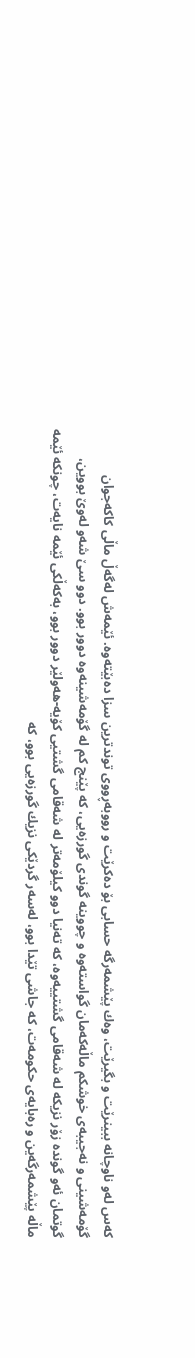كەس لەو ناوچانە ببینرێت و بگیرێت، وەك پێشمەرگە حسابی بۆ دەكرێت و رووبەڕووی توندترین سزا دەبێتەوە. ئێمەش لەگەڵ ماڵی كاكەجوان گۆمەشینی و نەجیبەی خوشكم ماڵەكەمان گواستەوە و چووینە گوندی گورزەیی، كە پێنج كم لە گۆمەشینەوە دوور بوو. دوو سێ شەو لەوێ بووین، گوتمان ئەو گوندە زۆر نزیكە لە شەقامی گشتییەوە، کە تەنیا دوو كیلۆمەتر لە شەقامی گشتیی كۆیە-هەولێر دوور بوو، بەكەڵكی ئێمە نایەت، چونکە ئێمە ماڵە پێشمەرگەین و رەبایەی حكومەت، كە جاشی تێدا بوو، لەسەر گردێكی نزیك گورزەیی بوو، كە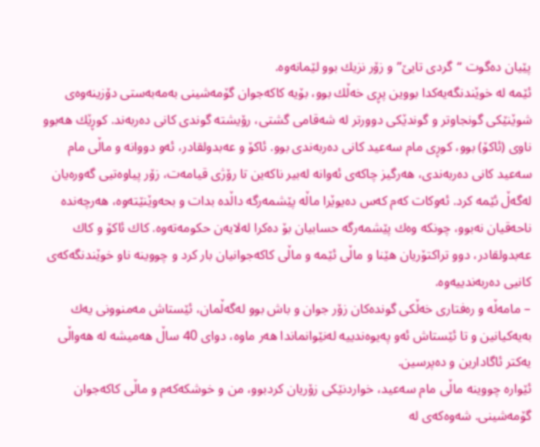پێیان دەگوت “گردی تایێ” و زۆر نزیك بوو لێمانەوە.
ئێمە لە خوێندنگەیەکدا بووین پڕی خەڵك بوو، بۆیە كاكەجوان گۆمەشینی بەمەبەستی دۆزینەوەی شوێنێكی گونجاوتر و گوندێكی دوورتر لە شەقامی گشتی، رۆیشتە گوندی كانی دەربەند. كوڕێك هەبوو ناوی (ئاكۆ) بوو، كوڕی مام سەعید كانی دەربەندی بوو. ئاكۆ و عەبدولقادر، ئەو دووانە و ماڵی مام سەعید كانی دەربەندی، هەرگیز چاكەی ئەوانە لەبیر ناكەین تا رۆژی قیامەت، زۆر پیاوەتیی گەورەیان لەگەڵ ئێمە كرد. ئەوكات كەم كەس دەیوێرا ماڵە پێشمەرگە داڵدە بدات و بحەوێنێتەوە، هەرچەندە ناحەقیان نەبوو، چونكە وەك پێشمەرگە حسابیان بۆ دەكرا لەلایەن حكومەتەوە. كاك ئاكۆ و كاك عەبدولقادر، دوو تراكتۆریان هێنا و ماڵی ئێمە و ماڵی كاكەجوانیان بار كرد و چووینە ناو خوێندنگەکەی كانیی دەربەندییەوە.
– مامەڵە و رەفتاری خەڵکی گوندەکان زۆر جوان و باش بوو لەگەڵمان، ئێستاش مەمنوونی یەك بەیەكیانین و تا ئێستاش ئەو پەیوەندییە لەنێوانماندا هەر ماوە، دوای 40 ساڵ هەمیشە لە هەواڵی یەكتر ئاگادارین و دەپرسین.
ئێوارە چووینە ماڵی مام سەعید، خواردنێكی زۆریان كردبوو، من و خوشكەكەم و ماڵی كاكەجوان گۆمەشینی. شەوەكەی لە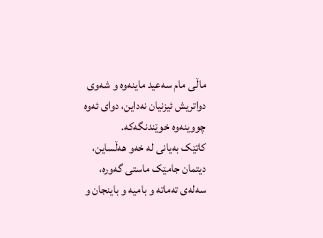ماڵی مام سەعید ماینەوە و شەوی دواتریش ئیزنیان نەداین، دوای ئەوە چووینەوە خوێندنگەکە.
کاتێک بەیانی لە خەو هەڵساین، دیتمان جامێک ماستی گەورە، سەلەی تەماتە و بامیە و باینجان و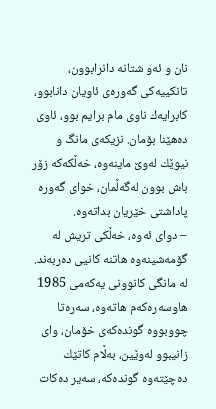نان و ئەو شتانە دانرابوون، تانكییەكی گەورەی ئاویان دانابوو، كابرایەك ناوی مام برایم بوو، ئاوی دەهێنا بۆمان. نزیكەی مانگ و نیوێك لەوێ ماینەوە، خەڵكەكە زۆر باش بوون لەگەڵمان، خوای گەورە پاداشتی خێریان بداتەوە.
– دوای ئەوە، خەڵكی تریش لە گۆمەشینەوە هاتنە كانیی دەربەند. لە مانگی کانوونی یەکەمی 1985 هاوسەرەكەم هاتەوە، سەرەتا چووبووە گوندەكەی خۆمان، وای زانیبوو لەوێین، بەڵام كاتێك دەچێتەوە گوندەكە، سەیر دەكات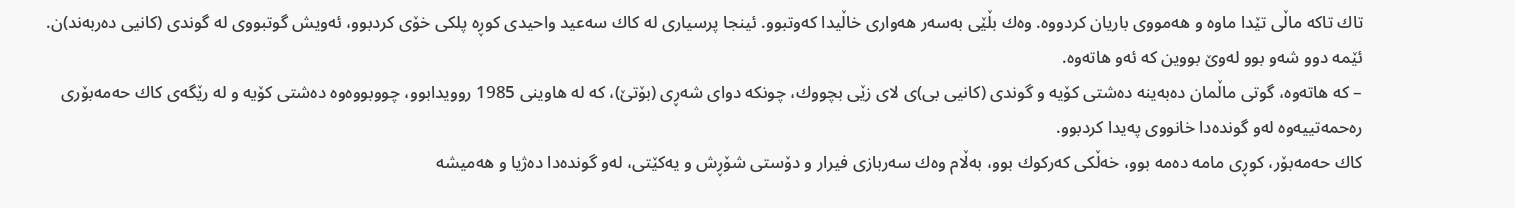تاك تاكە ماڵی تێدا ماوە و هەمووی باریان كردووە. وەك بڵێی بەسەر هەواری خاڵیدا كەوتبوو. ئینجا پرسیاری لە كاك سەعید واحیدی كوڕە پلكی خۆی كردبوو، ئەویش گوتبووی لە گوندی (كانیی دەربەند)ن. ئێمە دوو شەو بوو لەوێ بووین كە ئەو هاتەوە.
– کە هاتەوە، گوتی ماڵمان دەبەینە دەشتی كۆیە و گوندی (كانیی بی)ی لای زێی بچووك، چونكە دوای شەڕی (بۆتێ)، كە لە هاوینی 1985 روویدابوو، چووبووەوە دەشتی كۆیە و لە رێگەی كاك حەمەبۆری رەحمەتییەوە لەو گوندەدا خانووی پەیدا كردبوو.
كاك حەمەبۆر، كوڕی مامە دەمە بوو، خەڵكی كەركوك بوو، بەڵام وەك سەربازی فیرار و دۆستی شۆڕش و یەكێتی، لەو گوندەدا دەژیا و هەمیشە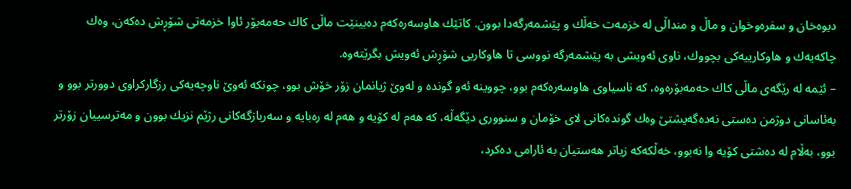دیوەخان و سفرەوخوان و ماڵ و منداڵی لە خزمەت خەڵك و پێشمەرگەدا بوون. كاتێك هاوسەرەكەم دەبینێت ماڵی كاك حەمەبۆر ئاوا خزمەتی شۆڕش دەكەن، وەك چاكەیەك و هاوكارییەكی بچووك، ناوی ئەویشی بە پێشمەرگە نووسی تا هاوكاریی شۆڕش ئەویش بگرێتەوە.
– ئێمە لە رێگەی ماڵی كاك حەمەبۆرەوە، كە ناسیاوی هاوسەرەكەم بوو، چووینە ئەو گوندە و لەوێ ژیانمان زۆر خۆش بوو، چونكە ئەوێ ناوچەیەكی رزگاركراوی دوورتر بوو و بەئاسانی دوژمن دەستی نەدەگەیشتێ وەك گوندەكانی لای خۆمان و سنووری دێگەڵە، كە هەم لە كۆیە و هەم لە رەبایە و سەربازگەكانی رژێم نزیك بوون و مەترسییان زۆرتر بوو، بەڵام لە دەشتی كۆیە وا نەبوو، خەڵكەكە زیاتر هەستیان بە ئارامی دەكرد،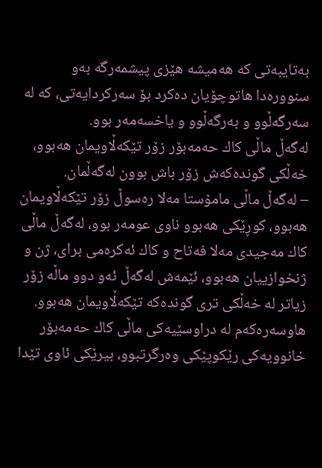بەتایبەتی كە هەمیشە هێزی پیشمەرگە بەو سنوورەدا هاتوچۆیان دەكرد بۆ سەركردایەتی، كە لە سەرگەڵوو و بەرگەڵوو و یاخسەمەر بوو.
لەگەڵ ماڵی كاك حەمەبۆر زۆر تێكەڵاویمان هەبوو، خەڵكی گوندەكەش زۆر باش بوون لەگەڵمان.
– لەگەڵ ماڵی مامۆستا مەلا رەسوڵ زۆر تێكەڵاویمان هەبوو، كوڕێكی هەبوو ناوی عومەر بوو، لەگەڵ ماڵی كاك مەجیدی مەلا فەتاح و كاك ئەكرەمی برای، ژن و ژنخوازییان هەبوو، ئێمەش لەگەڵ ئەو دوو ماڵە زۆر زیاتر لە خەڵكی تری گوندەكە تێكەڵاویمان هەبوو. هاوسەرەكەم لە دراوسێیەکی ماڵی كاك حەمەبۆر خانوویەکی رێكوپێكی وەرگرتبوو، بیرێكی ئاوی تێدا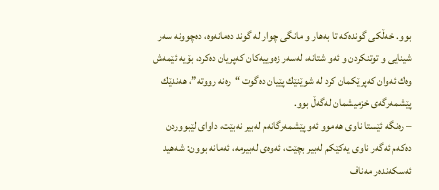بوو. خەڵكی گوندەكە تا بەهار و مانگی چوار لە گوند دەمانەوە، دەچوونە سەر شینایی و توتنكردن و ئەو شتانە، لەسەر زەوییەكان كەپریان دەكرد، بۆیە ئێمەش وەك ئەوان كەپرێكمان كرد لە شوێنێك پێیان دەگوت “رەنە رووتە”، هەندێك پێشمەرگەی خزمیشمان لەگەڵ بوو.
– رەنگە ئێستا ناوی هەموو ئەو پێشمەرگانەم لەبیر نەبێت، داوای لێبووردن دەكەم ئەگەر ناوی یەكێكم لەبیر بچێت، ئەوەی لەبیرمە، ئەمانە بوون: شەهید ئەسكەندەر مەناف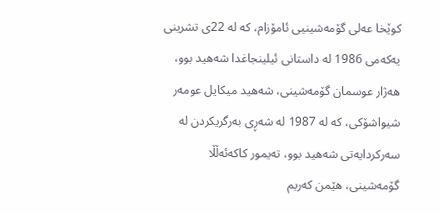كوێخا عەلی گۆمەشینیی ئامۆزام، كە لە 22ی تشرینی یەکەمی 1986 لە داستانی ئیلینجاغدا شەهید بوو، هەژار عوسمان گۆمەشینی، شەهید میكایل عومەر شیواشۆكی، كە لە 1987 لە شەڕی بەرگریكردن لە سەركردایەتی شەهید بوو، تەیمور كاكەئەڵڵا گۆمەشینی، هێمن كەریم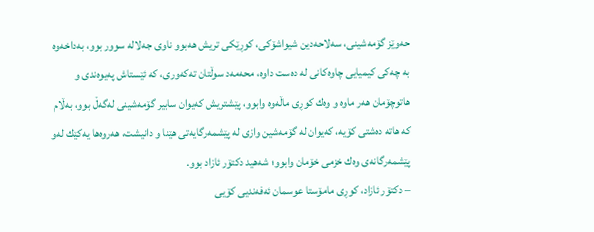حەوێز گۆمەشینی، سەلاحەدین شیواشۆكی، كوڕێكی تریش هەبوو ناوی جەلالە سوور بوو، بەداخەوە بە چەكی كیمیایی چاوەكانی لە دەست داوە، محەمەد سوڵتان تەكەوری، كە ئێستاش پەیوەندی و هاتوچۆمان هەر ماوە و وەك كوڕی ماڵەوە وابوو، پێشتریش كەیوان سابیر گۆمەشینی لەگەڵ بوو، بەڵام كە هاتە دەشتی كۆیە، كەیوان لە گۆمەشین وازی لە پێشمەرگایەتی هێنا و دانیشت، هەروەها یەكێك لەو پێشمەرگانەی وەك خزمی خۆمان وابوو؛ شەهید دكتۆر ئازاد بوو.
– دكتۆر ئازاد، كوڕی مامۆستا عوسمان ئەفەندیی كۆیی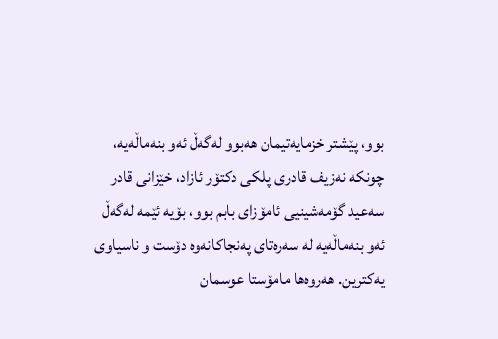بوو، پێشتر خزمایەتیمان هەبوو لەگەڵ ئەو بنەماڵەیە، چونكە نەزیف قادری پلكی دكتۆر ئازاد، خێزانی قادر سەعید گۆمەشینیی ئامۆزای بابم بوو، بۆیە ئێمە لەگەڵ ئەو بنەماڵەیە لە سەرەتای پەنجاكانەوە دۆست و ناسیاوی یەكترین. هەروەها مامۆستا عوسمان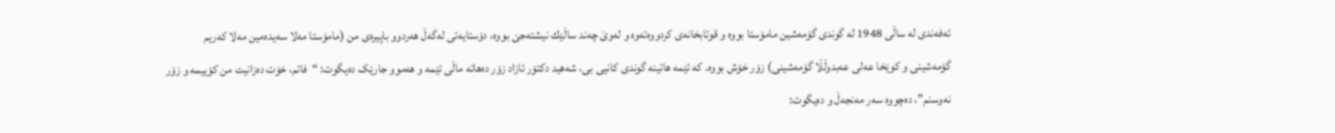ئەفەندی لە ساڵی 1948 لە گوندی گۆمەشین مامۆستا بووە و قوتابخانەی كردووەتەوە و لەوێ چەند ساڵێك نیشتەجێ بووە، دۆستایەتی لەگەڵ هەردوو باپیرەی من (مامۆستا مەلا سەیدەمین مەلا كەریم گۆمەشینی و كوێخا عەلی عەبدوڵڵا گۆمەشینی) زۆر خۆش بووە. کە ئێمە هاتینە گوندی كانیی بی، شەهید دكتۆر ئازاد زۆر دەهاتە ماڵی ئێمە و هەموو جارێک دەیگوت: “فاتم، خۆت دەزانیت من كۆییمە و زۆر نەوسنم”، دەچووە سەر مەنجەڵ و دەیگوت: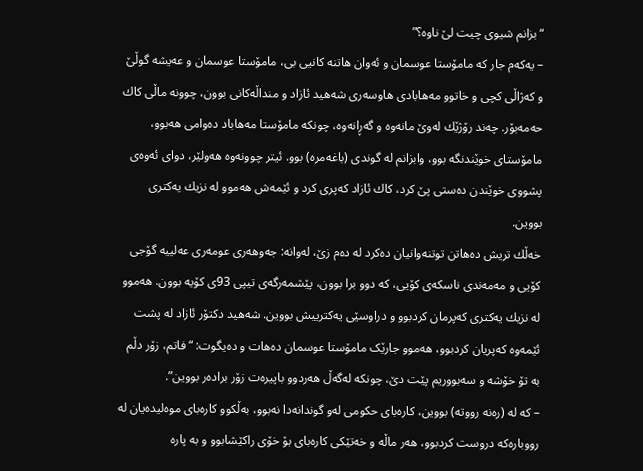“بزانم شیوی چیت لێ ناوە؟”
– یەكەم جار کە مامۆستا عوسمان و ئەوان هاتنە کانیی بی، مامۆستا عوسمان و عەیشە گوڵێ و کەژاڵی کچی و خاتوو مەهابادی هاوسەری شەهید ئازاد و منداڵەکانی بوون، چوونە ماڵی كاك حەمەبۆر. چەند رۆژێك لەوێ مانەوە و گەڕانەوە، چونكە مامۆستا مەهاباد دەوامی هەبوو، مامۆستای خوێندنگە بوو، وابزانم لە گوندی (باغەمرە) بوو. ئیتر چوونەوە هەولێر، دوای ئەوەی پشووی خوێندن دەستی پێ کرد، كاك ئازاد كەپری كرد و ئێمەش هەموو لە نزیك یەكتری بووین.
خەڵك تریش دەهاتن توتنەوانیان دەكرد لە دەم زێ، لەوانە: جەوهەری عومەری عەلییە گۆجی كۆیی و مەمەندی ناسكەی كۆیی، كە دوو برا بوون، پێشمەرگەی تیپی 93ی كۆیە بوون. هەموو لە نزیك یەكتری كەپرمان كردبوو و دراوسێی یەكترییش بووین. شەهید دكتۆر ئازاد لە پشت ئێمەوە كەپریان كردبوو، هەموو جارێک مامۆستا عوسمان دەهات و دەیگوت: “فاتم، زۆر دڵم بە تۆ خۆشە و سەبووریم پێت دێ، چونكە لەگەڵ هەردوو باپیرەت زۆر برادەر بووین”.
– كە لە (رەنە رووتە) بووین، كارەبای حكومی لەو گوندانەدا نەبوو، بەڵكوو كارەبای موەلیدەیان لە رووبارەكە دروست كردبوو، هەر ماڵە و خەتێكی كارەبای بۆ خۆی راكێشابوو و بە پارە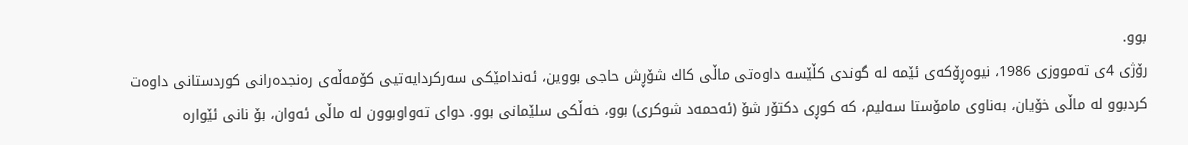بوو.
رۆژی 4ی تەمووزی 1986، نیوەڕۆكەی ئێمە لە گوندی كڵێسە داوەتی ماڵی كاك شۆڕش حاجی بووین، ئەندامێكی سەركردایەتیی كۆمەڵەی رەنجدەرانی كوردستانی داوەت كردبوو لە ماڵی خۆیان، بەناوی مامۆستا سەلیم، كە كوڕی دكتۆر شۆ (ئەحمەد شوكری) بوو، خەڵكی سلێمانی بوو. دوای تەواوبوون لە ماڵی ئەوان، بۆ نانی ئێوارە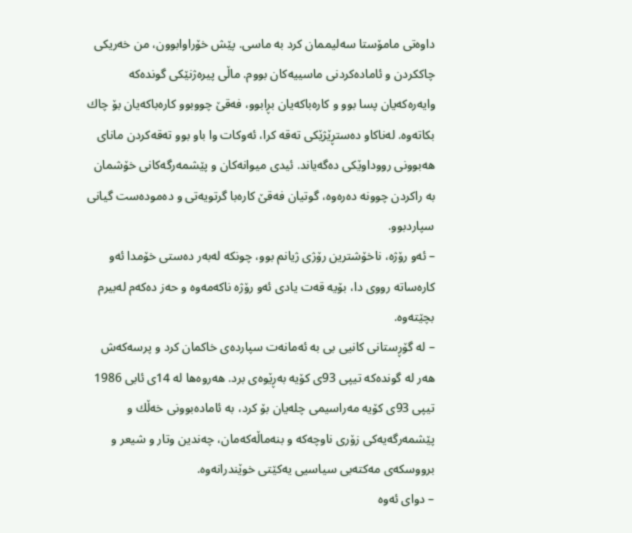داوەتی مامۆستا سەلیممان كرد بە ماسی. پێش خۆراوابوون، من خەریكی چاككردن و ئامادەكردنی ماسییەكان بووم. ماڵی پیرەژنێكی گوندەكە وایەرەكەیان پسا بوو و كارەباكەیان بڕابوو، فەقێ چووبوو كارەباكەیان بۆ چاك بكاتەوە. لەناكاو دەستڕێژێكی تەقە كرا، ئەوكات وا باو بوو تەقەكردن مانای هەبوونی رووداوێكی دەگەیاند. ئیدی میوانەكان و پێشمەرگەكانی خۆشمان بە راكردن چوونە دەرەوە، گوتیان فەقێ كارەبا گرتویەتی و دەمودەست گیانی سپاردبوو.
– ئەو رۆژە، ناخۆشترین رۆژی ژیانم بوو، چونكە لەبەر دەستی خۆمدا ئەو كارەساتە رووی دا، بۆیە قەت یادی ئەو رۆژە ناكەمەوە و حەز دەكەم لەبیرم بچێتەوە.
– لە گۆڕستانی كانیی بی بە ئەمانەت سپاردەی خاكمان كرد و پرسەكەش هەر لە گوندەكە تیپی 93ی كۆیە بەڕێوەی برد. هەروەها لە 14ی ئابی 1986 تیپی 93ی كۆیە مەراسیمی چلەیان بۆ كرد، بە ئامادەبوونی خەڵك و پێشمەرگەیەكی زۆری ناوچەكە و بنەماڵەکەمان، چەندین وتار و شیعر و برووسكەی مەكتەبی سیاسیی یەكێتی خوێندرانەوە.
– دوای ئەوە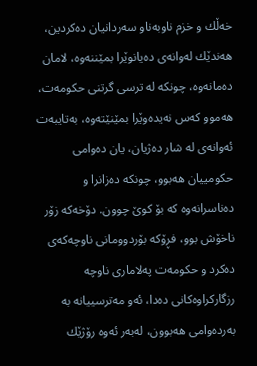خەڵك و خزم ناوبەناو سەردانیان دەكردین، هەندێك لەوانەی دەیانوێرا بمێننەوە، لامان دەمانەوە، چونكە لە ترسی گرتنی حكومەت، هەموو کەس نەیدەوێرا بمێنێتەوە، بەتایبەت ئەوانەی لە شار دەژیان، یان دەوامی حكومییان هەبوو، چونكە دەزانرا و دەناسرانەوە كە بۆ كوێ چوون. دۆخەکە زۆر ناخۆش بوو، فڕۆکە بۆردوومانی ناوچەكەی دەكرد و حكومەت پەلاماری ناوچە رزگاركراوەكانی دەدا، ئەو مەترسییانە بە بەردەوامی هەبوون، لەبەر ئەوە رۆژێك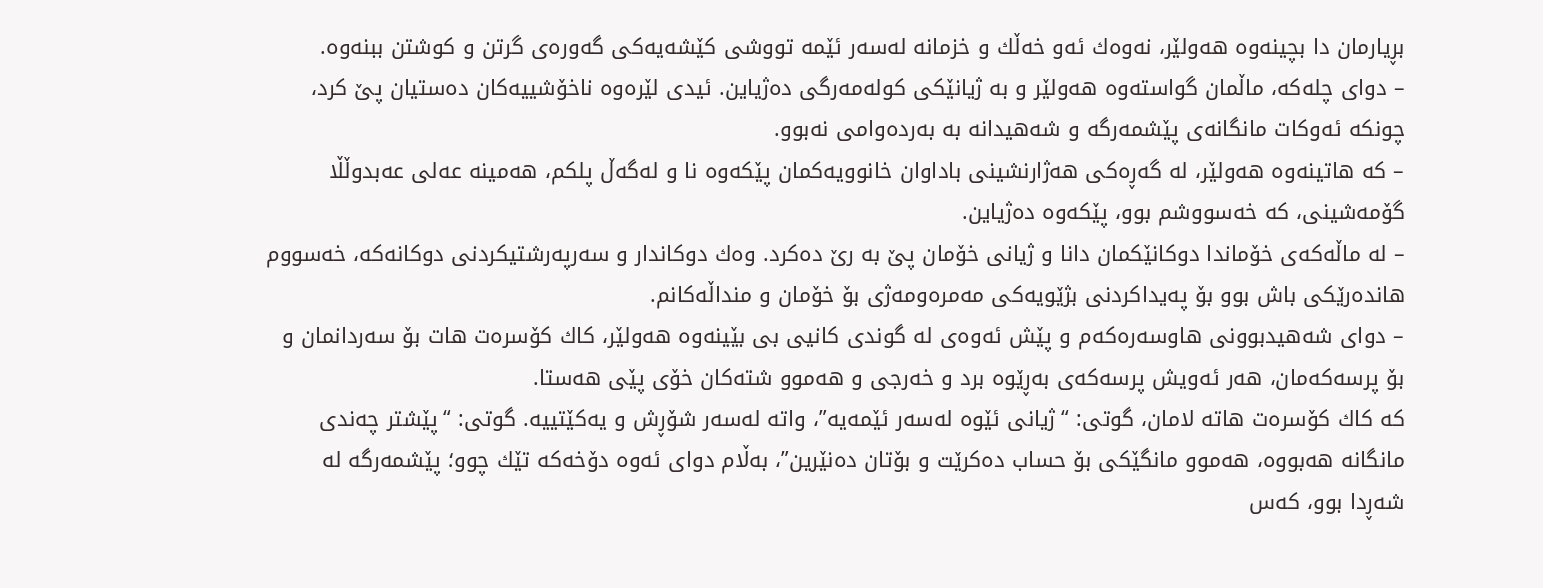بڕیارمان دا بچینەوە هەولێر، نەوەك ئەو خەڵك و خزمانە لەسەر ئێمە تووشی كێشەیەكی گەورەی گرتن و كوشتن ببنەوە.
– دوای چلەكە، ماڵمان گواستەوە هەولێر و بە ژیانێكی كولەمەرگی دەژیاین. ئیدی لێرەوە ناخۆشییەكان دەستیان پێ كرد، چونكە ئەوكات مانگانەی پێشمەرگە و شەهیدانە بە بەردەوامی نەبوو.
– کە هاتینەوە هەولێر، لە گەڕەكی هەژارنشینی باداوان خانوویەكمان پێكەوە نا و لەگەڵ پلكم، هەمینە عەلی عەبدوڵڵا گۆمەشینی، كە خەسووشم بوو، پێکەوە دەژیاین.
– لە ماڵەكەی خۆماندا دوكانێكمان دانا و ژیانی خۆمان پێ بە رێ دەكرد. وەك دوكاندار و سەرپەرشتیكردنی دوكانەكە، خەسووم هاندەرێكی باش بوو بۆ پەیداكردنی بژێویەكی مەمرەومەژی بۆ خۆمان و منداڵەكانم.
– دوای شەهیدبوونی هاوسەرەكەم و پێش ئەوەی لە گوندی كانیی بی بێینەوە هەولێر، كاك كۆسرەت هات بۆ سەردانمان و بۆ پرسەکەمان، هەر ئەویش پرسەكەی بەڕێوە برد و خەرجی و هەموو شتەكان خۆی پێی هەستا.
كە كاك كۆسرەت هاتە لامان، گوتی: “ژیانی ئێوە لەسەر ئێمەیە”، واتە لەسەر شۆڕش و یەكێتییە. گوتی: “پێشتر چەندی مانگانە هەبووە، هەموو مانگێكی بۆ حساب دەكرێت و بۆتان دەنێرین”، بەڵام دوای ئەوە دۆخەکە تێك چوو؛ پێشمەرگە لە شەڕدا بوو، كەس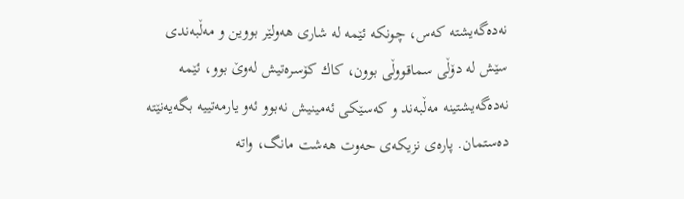نەدەگەیشتە كەس، چونكە ئێمە لە شاری هەولێر بووین و مەڵبەندی سێش لە دۆڵی سماقووڵی بوون، كاك كۆسرەتیش لەوێ بوو، ئێمە نەدەگەیشتینە مەڵبەند و كەسێكی ئەمینیش نەبوو ئەو یارمەتییە بگەیەنێتە دەستمان. پارەی نزیكەی حەوت هەشت مانگ، واتە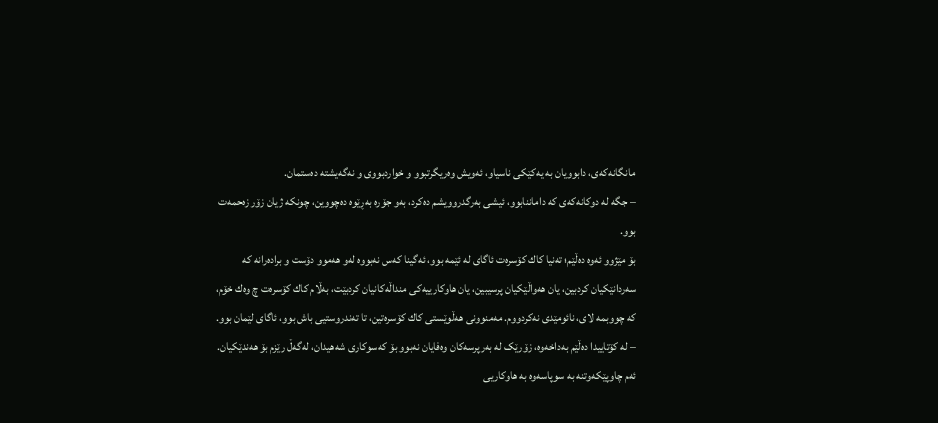مانگانەكەی، دابوویان بە یەكێكی ناسیاو، ئەویش وەریگرتبوو و خواردبووی و نەگەیشتە دەستمان.
– جگە لە دوكانەكەی كە داماننابوو، ئیشی بەرگدروویشم دەكرد، بەو جۆرە بەڕێوە دەچووین، چونكە ژیان زۆر زەحمەت بوو.
بۆ مێژوو ئەوە دەڵێم؛ تەنیا كاك كۆسرەت ئاگای لە ئێمە بوو، ئەگینا كەس نەبووە لەو هەموو دۆست و برادەرانە كە سەردانێكیان كردبین، یان هەواڵێكیان پرسیبین، یان هاوكارییەكی منداڵەكانیان كردبێت، بەڵام كاك كۆسرەت چ وەك خۆم، كە چووبمە لای، نائومێدی نەكردووم. مەمنوونی هەڵوێستی كاك كۆسرەتین، تا تەندروستیی باش بوو، ئاگای لێمان بوو.
– لە کۆتاییدا دەڵێم بەداخەوە، زۆرێک لە بەرپرسەكان وەفایان نەبوو بۆ كەسوكاری شەهیدان، لەگەڵ رێزم بۆ هەندێكیان.
ئەم چاوپێکەوتنە بە سوپاسەوە بە هاوکاریی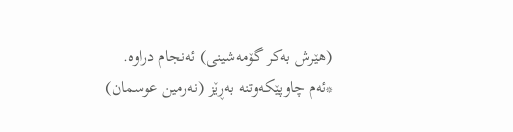(هێرش بەکر گۆمەشینی) ئەنجام دراوە.
*ئەم چاوپێكەوتنە بەڕێز (نەرمین عوسمان)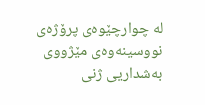لە چوارچێوەی پرۆژەی نووسینەوەی مێژووی بەشداریی ژنی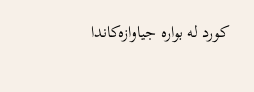كورد لە بوارە جیاوازەكاندا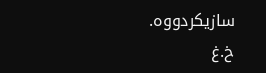سازیكردووە.
خ.غ